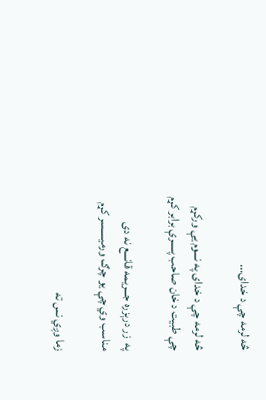څه لرمه چې د خدای...

څه لرمه چې د خدای په نـــوم يې ورکړم
چې طبيت د خان صاحب پـــــرې برابر کړم

په  زر درېزره جـــريمه قانـــع نه دی
مناسب وي چې يو چرګ ورميـــــسر کړم

زما وږي نس ته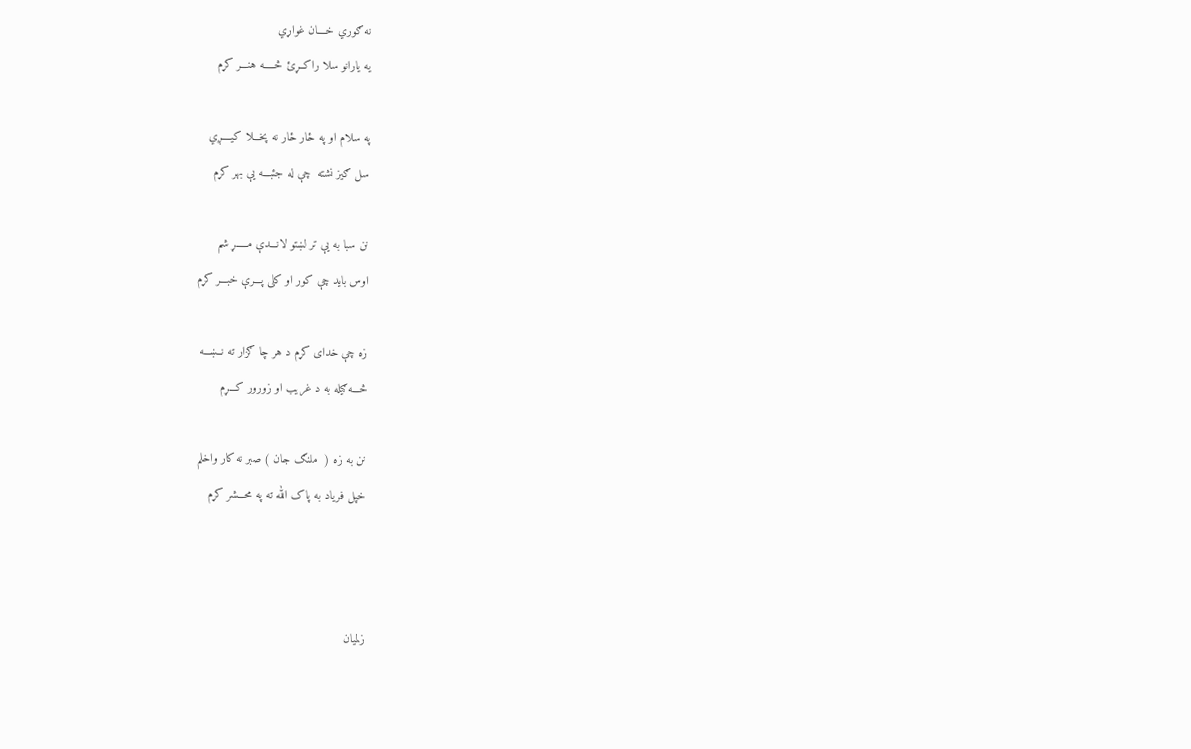نه ګوري خــــان غواړي
يه يارانو سلا راکــړئ څـــــه هنـــر کړم

په سلام او په ځار ځار نه پخـــلا کيــــږي
سل ګيز نشته  چې له جئبـــه يې بهر کړم

نن سبا به يې تر لښتو لانـــدې مـــــړ شم
اوس بايد چې کور او کلی پـــرې خبـــر کړم

زه چې خدای کړم د هر چا ګزار ته نــښـــه
څـــه ګيله به د غريب او زورور کـــړم

نن به زه (  ملنګ جان ) صبر نه کار واخلم
خپل فرياد به پاک الله ته په محـــشر کړم



زلمیان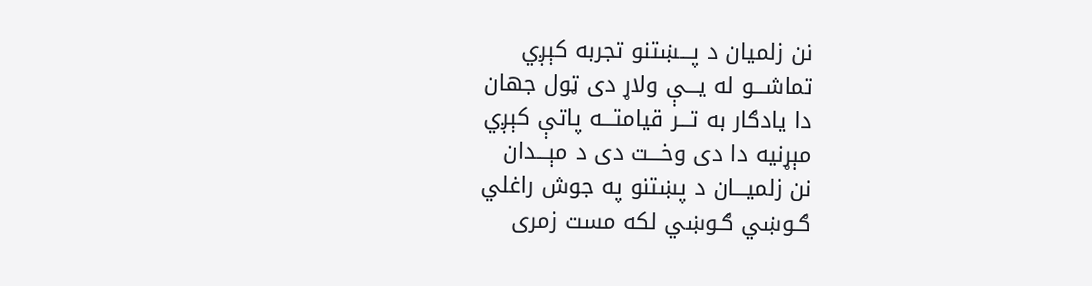نن زلميان د پـــښتنو تجربه کېږي
تماشـــو له يـــې ولاړ دی ټول جهان
دا يادګار به تـــر قيامتـــه پاتې کېږي
مېړنيه دا دی وخـــت دی د مېـــدان
نن زلميـــان د پښتنو په جوش راغلي
ګـوښي ګـوښي لکه مست زمری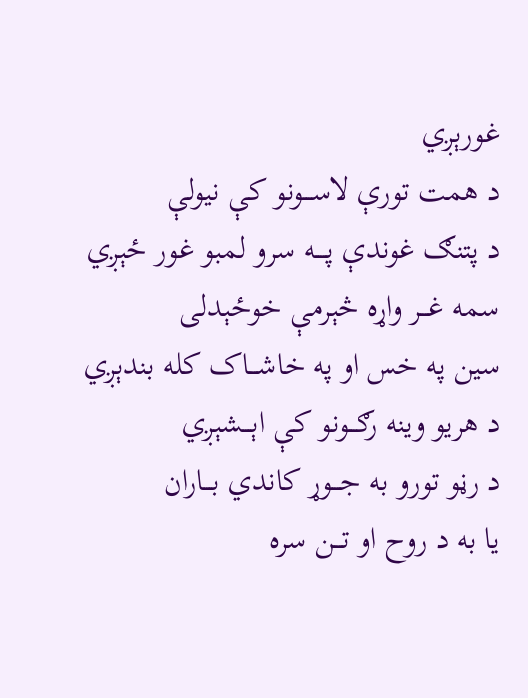غورېږي
د همت تورې لاســـونو کې نيولې
د پتنګ غوندې پــــه سرو لمبو غور ځېږي
سمه غـــر واړه څېرمې خوځېدلی
سين په خس او په خاشـــاک کله بندېږي
د هريو وينه رګـــونو کې اېـــشېږي
د رڼو تورو به جـــوړ کاندي بـــاران
يا به د روح او تـــن سره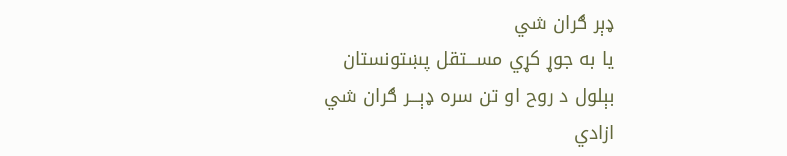ډېر ګران شي
يا به جوړ کړي مســـتقل پښتونستان
بېلول د روح او تن سره ډېـــر ګران شي
ازادي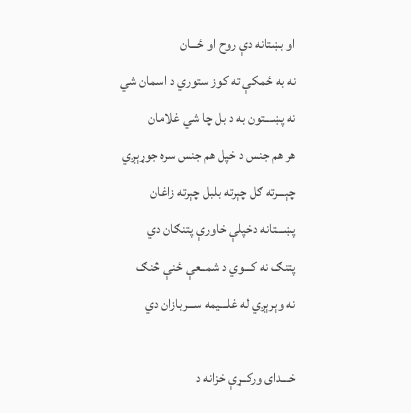او بښتانه دې روح او ځـــان
نه به ځمکې ته کوز ستوري د اسمان شي
نه پښـــتون به د بل چا شي غلامان
هر هم جنس د خپل هم جنس سره جوړېږي
چېـــرته ګل چېرته بلبل چېرته زاغان
پښـــتانه دخپلې خاورې پتنګان دي
پتنګ نه کـــوي د شمــعې ځنې څنګ
نه وېرېږي له غلـــيمه ســـربازان دي

خـــدای ورکــړې خزانه د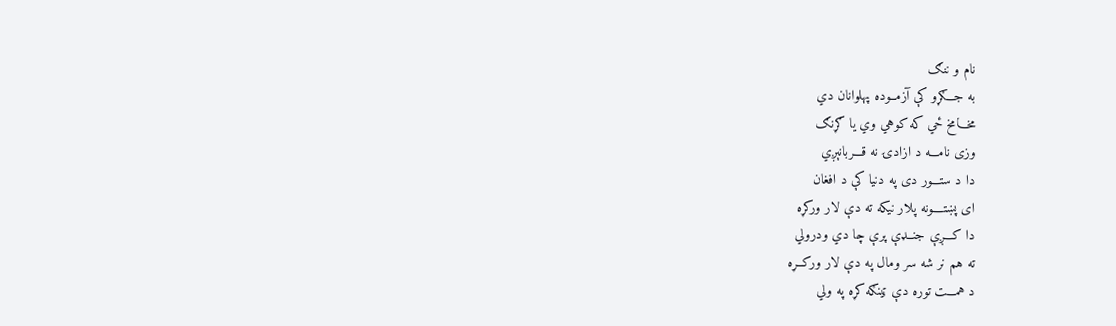نام و ننګ
به جـــګړو کې آزمــوده پهلوانان دي
مخـــامخ ځي که کوهي وي يا ګړنګ
وزی نامـــه د ازادۍ نه قـــربانېږي
دا د ستـــور دی په دنيا کې د افغان
ای پښتــــونه پلار نيکه ته دې لار ورکړه
دا کـــږې جنــډې پرې چا دي ودرولي
ته هم نر شه سر ومال په دې لار ورکــړه
د همـــت توره دې ټينګه کړه په ولي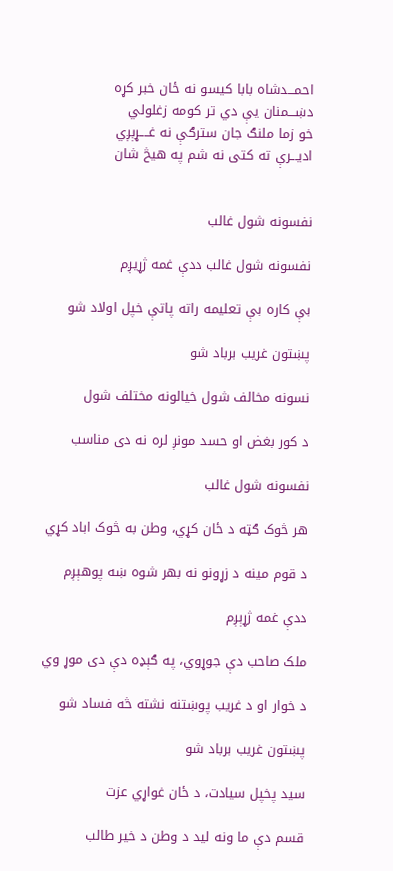احمـــدشاه بابا کيسو نه ځان خبر کړه
دښـــمنان يې دي تر کومه زغلولي
خو زما ملنګ جان سترګې نه غــــړېږي
اديـــرې ته کتی نه شم په هيڅ شان


نفسونه شول غالب

نفسونه شول غالب ددې غمه ژړيږم

بې کاره بې تعليمه راته پاتې خپل اولاد شو

پښتون غريب برباد شو

نسونه مخالف شول خيالونه مختلف شول

د کور بغض او حسد مونږ لره نه دی مناسب

نفسونه شول غالب

هر څوک ګټه د ځان کړي، وطن به څوک اباد کړي

د قوم مينه د زړونو نه بهر شوه ښه پوهېږم

ددې غمه ژړېږم

ملک صاحب دې جوړوي، په ګېډه دې دی موړ وي

د خوار او د غريب پوښتنه نشته څه فساد شو

پښتون غريب برباد شو

سيد پخپل سيادت، د ځان غواړي عزت

قسم دې ما ونه ليد د وطن د خير طالب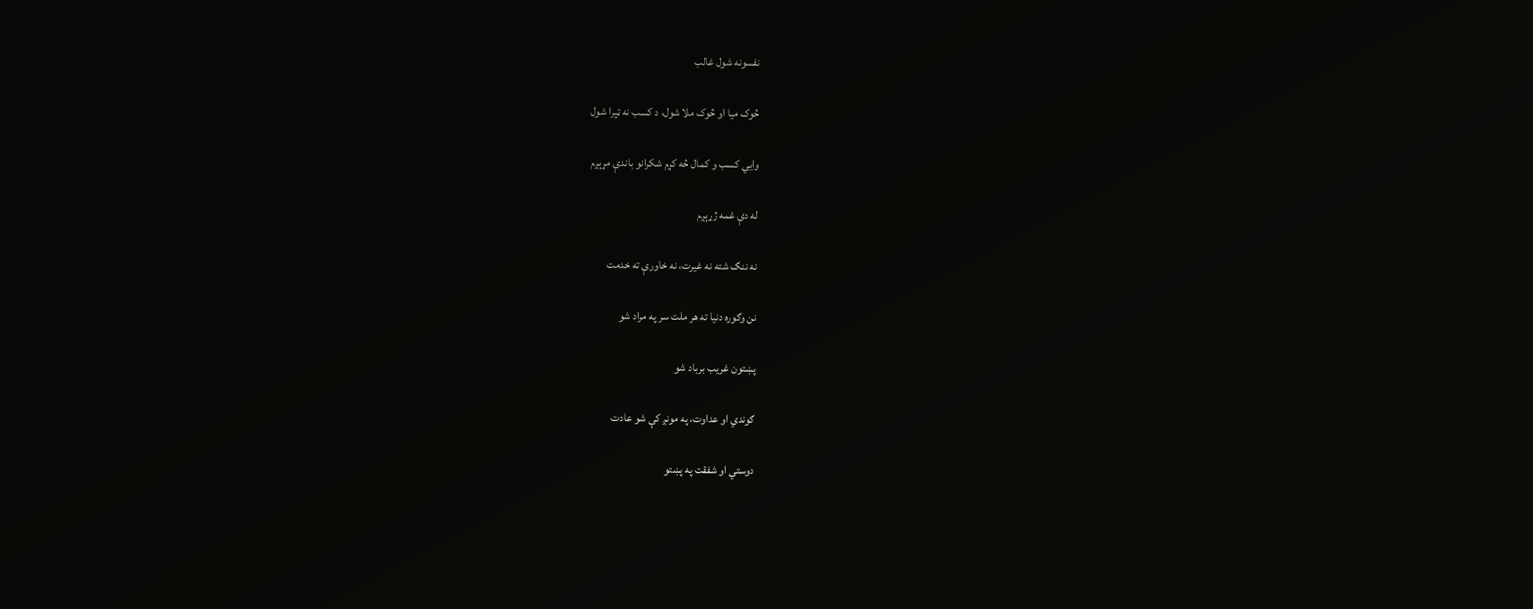نفسونه شول غالب

څوک ميا او څوک ملا شول، د کسب نه ټپرا شول

وايي کسب و کمال څه کړم شکرانو باندې مړېږم

له دې غمه ژړېږم

نه ننګ شته نه غيرت، نه خاورې ته خدمت

نن وګوره دنيا ته هر ملت سر په مراد شو

پښتون غريب برباد شو

ګوندي او عداوت، په مونږ کې شو عادت

دوستي او شفقت په پښتو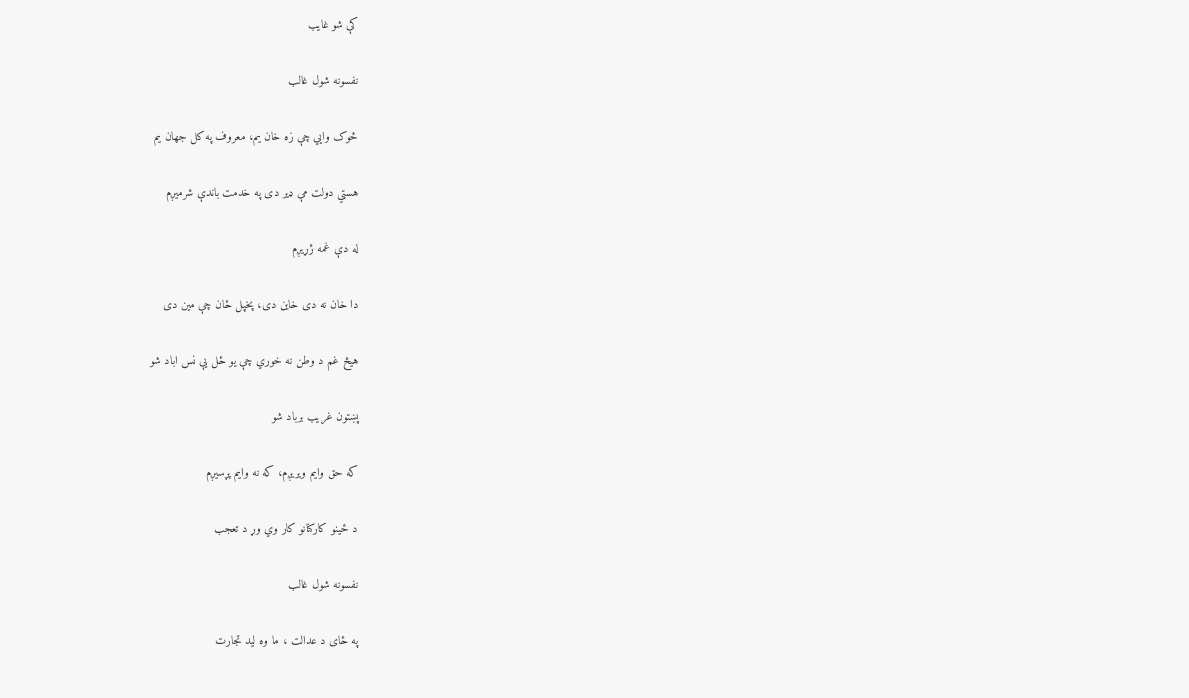کې شو غايب

نفسونه شول غالب

څوک وايي چې زه خان يم، معروف په کل جهان يم

هستي دولت مې ډير دی په خدمت باندې شرميږم

له دې غمه ژړيږم

دا خان نه دی خاين دی، پخپل ځان چې مين دی

هيڅ غم د وطن نه خوري چې يو ځل يې نس اباد شو

پښتون غريب برباد شو

که حق وايم ويريږم، که نه وايم پړسيږم

د ځينو کارکنانو کار وي وړ د تعجب

نفسونه شول غالب

په ځای د عدالت ، ما وه ليد تجارت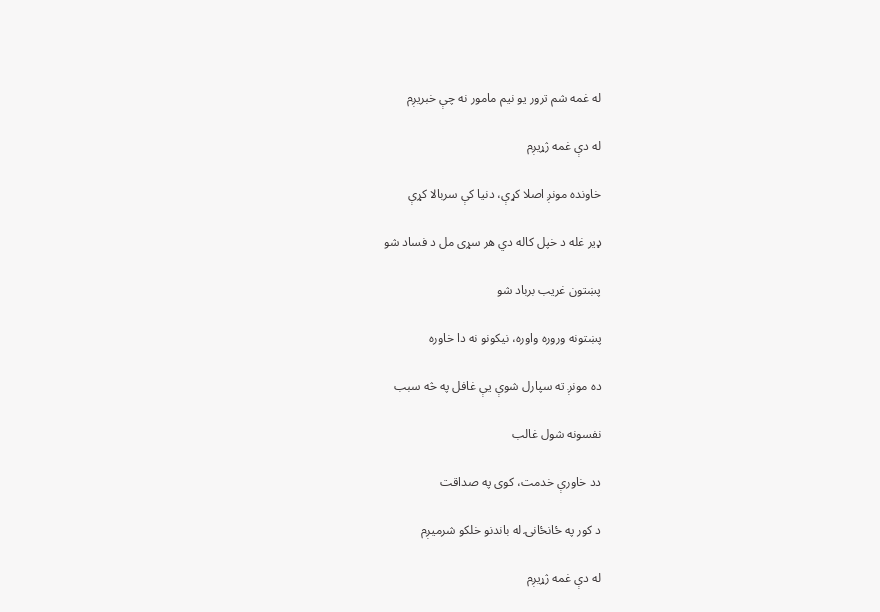له غمه شم ترور يو نيم مامور نه چې خبريږم

له دې غمه ژړيږم

خاونده مونږ اصلا کړې، دنيا کې سربالا کړې

ډير غله د خپل کاله دي هر سړی مل د فساد شو

پښتون غريب برباد شو

پښتونه وروره واوره، نيکونو نه دا خاوره

ده مونږ ته سپارل شوې يې غافل په څه سبب

نفسونه شول غالب

دد خاورې خدمت، کوی په صداقت

د کور په ځانځانۍ له باندنو خلکو شرميږم

له دې غمه ژړيږم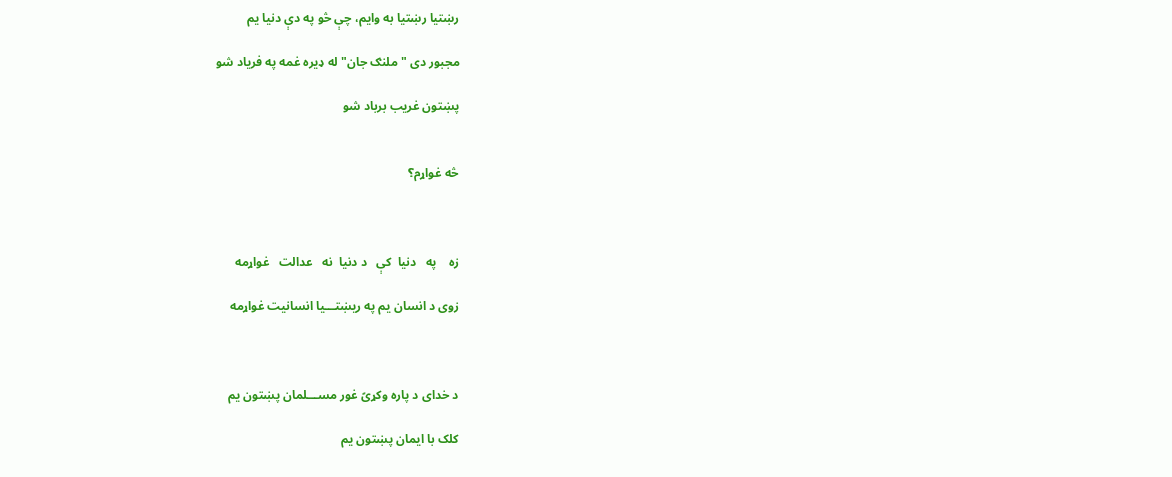رښتيا رښتيا به وايم، چې څو په دې دنيا يم

مجبور دی "ملنګ جان" له ډيره غمه په فرياد شو

پښتون غريب برباد شو


څه غواړم؟



زه    په   دنیا  کې   د دنیا  نه   عدالت   غواړمه

زوی د انسان یم په ریښتـــیا انسانیت غواړمه



د خدای د پاره وکړیً غور مســـلمان پښتون یم

کلک با ایمان پښتون یم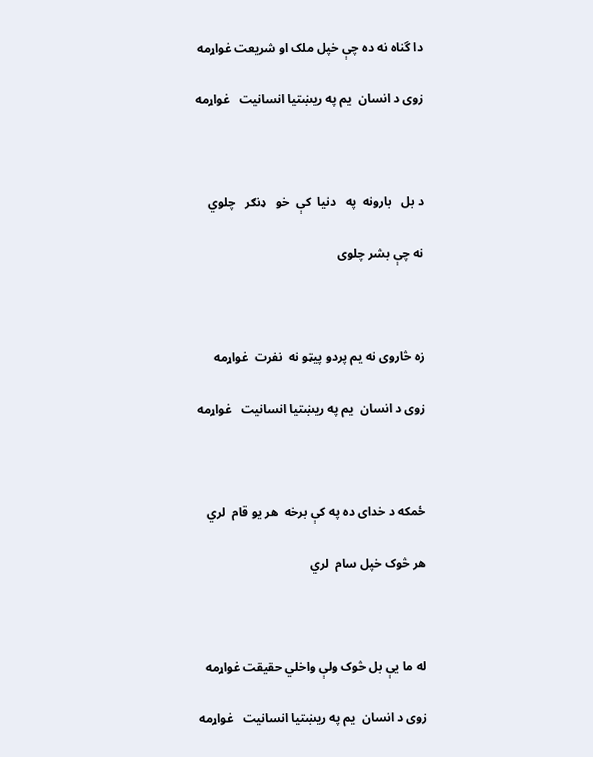دا گناه نه ده چې خپل ملک او شریعت غواړمه

زوی د انسان  یم په ریښتیا انسانیت   غواړمه



د بل   بارونه  په   دنیا  کې  خو   ډنګر   چلوي

نه چې بشر چلوی



زه څاروی نه یم پردو پیټو نه  نفرت  غواړمه

زوی د انسان  یم په ریښتیا انسانیت   غواړمه



ځمکه د خدای ده په کې برخه  هر یو قام  لري

هر څوک خپل سام  لري



له ما یې بل څوک ولې واخلي حقیقت غواړمه

زوی د انسان  یم په ریښتیا انسانیت   غواړمه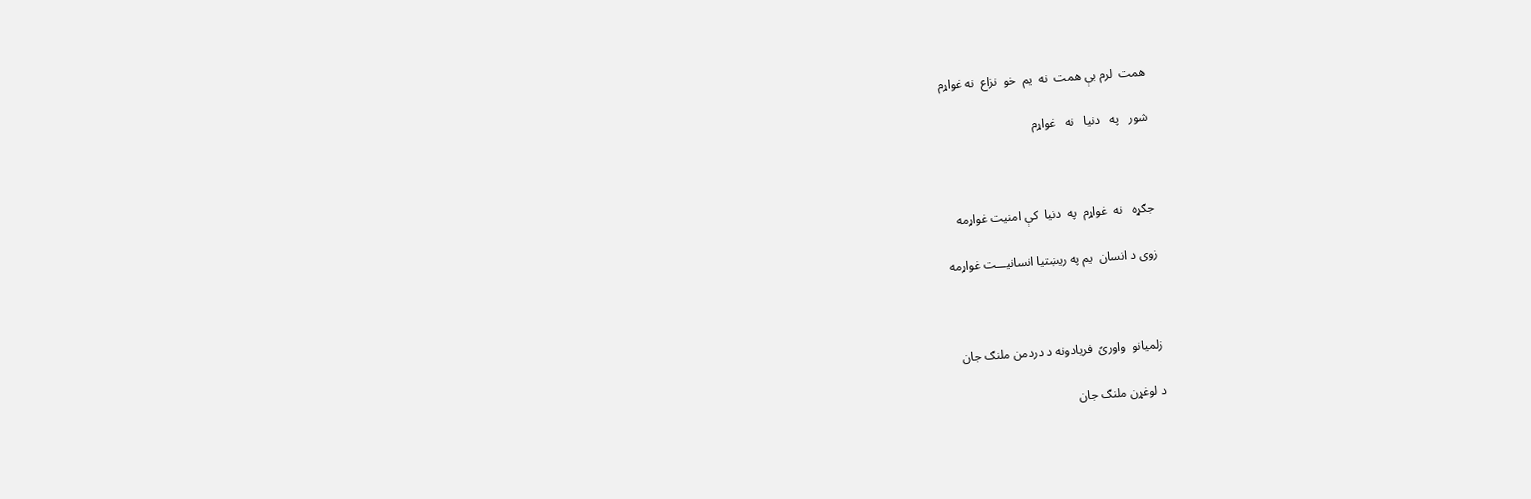همت  لرم بې همت  نه  یم  خو  نزاع  نه غواړم

شور   په   دنیا   نه   غواړم



جګړه   نه  غواړم  په  دنیا  کې امنیت غواړمه

زوی د انسان  یم په ریښتیا انسانیـــت غواړمه



زلمیانو  واوریً  فریادونه د دردمن ملنګ جان

د لوغړن ملنګ جان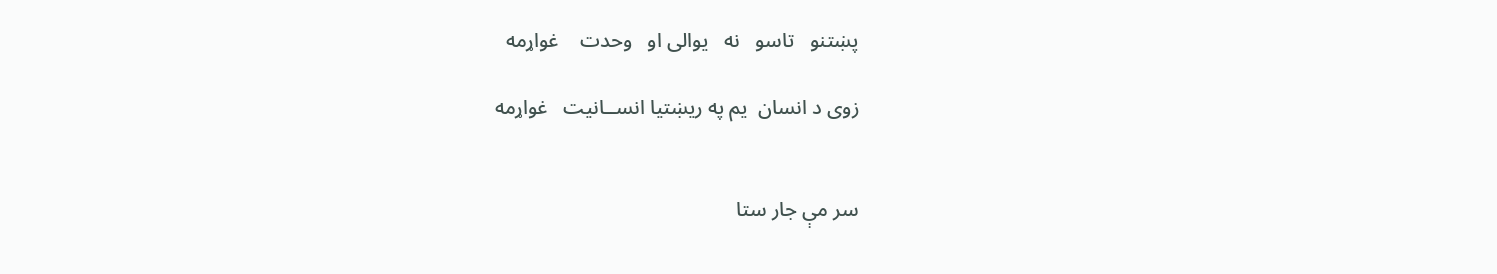پښتنو   تاسو   نه   یوالی او   وحدت    غواړمه

زوی د انسان  یم په ریښتیا انســانیت   غواړمه


سر مې جار ستا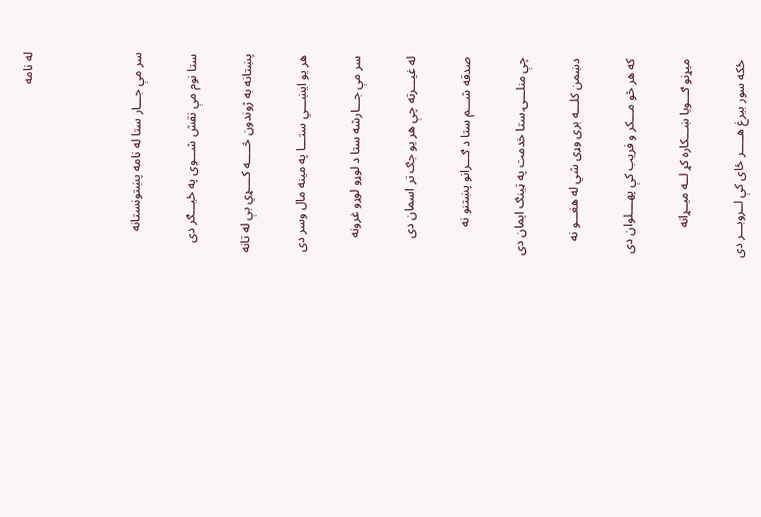له نامه



سر مې جـــار ستا له نامه پښتونستانه

ستا نوم مې نقش شـــوی په ځيـــګر دی

پښتانه به ژوندون څـــــه کــــړي بې له تانه

هر يو ايښـــي ستـــا په مينه مال وسر دی

سر مې جـــارشه ستا د لوړو لوړو غرونه

له غيـــرته چې هر يو جګ تر اسمان دی

صدقه شـــم ستا د ګـــرانو پښتنو نه

چې منلـــۍ ستا خدمت په ټينګ ايمان دی

دښمن کلـــه بری وړی شي له هغـــو نه

که هر څو مـــکر و فريب کې پهــــلوان دی

ميړنو ګـــويا ښـــکاره کړ لــه ميــړانه

ځکه سور بيرغ هـــــر ځای کې لــروبـــر دی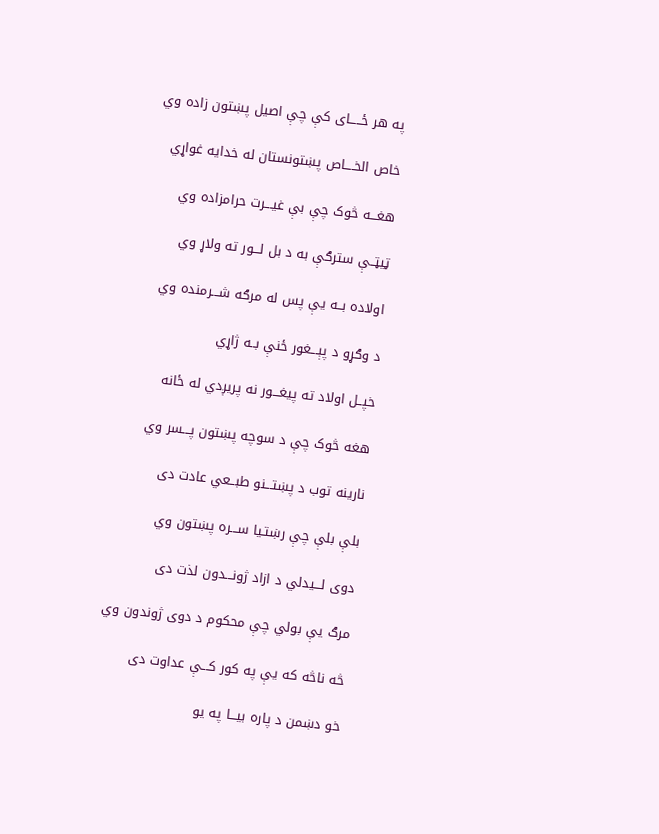په هر ځـــــای کې چې اصيل پښتون زاده وي

خاص الخــــاص پښتونستان له خدايه غواړي

هغـــه څوک چې بې غيـــرت حرامزاده وي

ټيټــې سترګې به د بل لـــور ته ولاړ وي

اولاده بــه يې پس له مرګه شـــرمنده وي

د وګړو د پېـــغور ځنې بــه ژاړي

خپــل اولاد ته پيغـــور نه پريږدي له ځانه

هغه څوک چې د سوچه پښتون پـــسر وي

نارينه توب د پښتـــنو طبــعي عادت دی

بلې بلې چې رښتـيا ســـره پښتون وي

دوی لـــيدلي د ازاد ژونـــدون لذت دی

مرګ يې بولي چې محکوم د دوی ژوندون وي

څه ناڅه که يې په کور کـــې عداوت دی

خو دښمن د پاره بيـــا په يو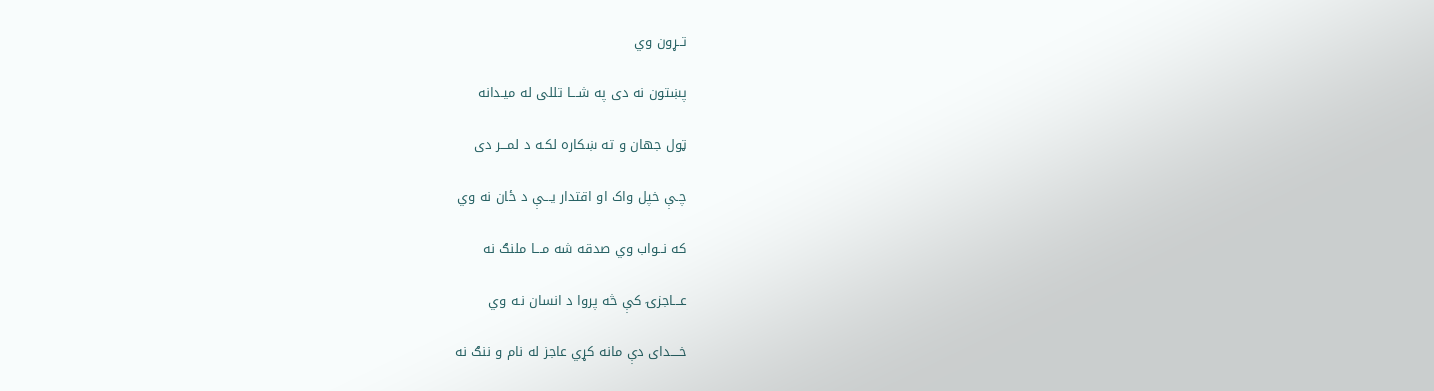تــړون وي

پښتون نه دی په شـــا تللی له ميـدانه

ټول جهان و ته ښکاره لکـه د لمـــر دی

چـې خپل واک او اقتدار يـــې د ځان نه وي

که نــواب وي صدقه شه مـــا ملنګ نه

عـــاجزۍ کې څه پروا د انسان نـه وي

خــــدای دې مانه کړي عاجز له نام و ننګ نه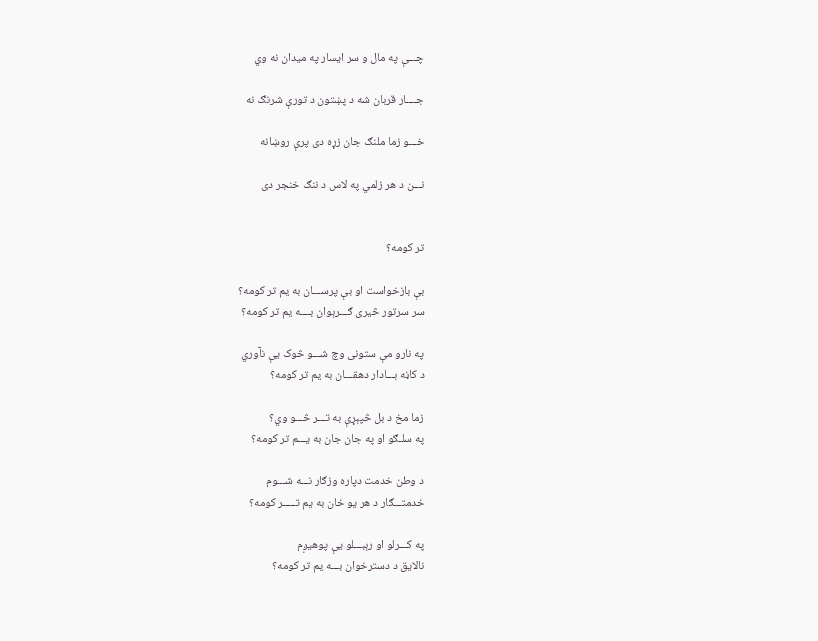چـــې په مال و سر ايسار په ميدان نه وي

جــــار قربان شه د پښتون د تورې شرنګ نه

خـــو زما ملنګ جان زړه دی پرې روښانه

نـــن د هر زلمي په لاس د ننګ خنجر دی


تر کومه؟

بې بازخواست او بې پرســـان به يم تر کومه؟
سر سرتور څيری ګـــرېوان بــــه يم تر کومه؟

په نارو مې ستونی وچ شـــو څوک يې نآوري
د کاڼه بـــادار دهقـــان به يم تر کومه؟

زما مخ د بل څپېړې به تـــر څـــو وي؟
په سلـګو او په جان جان به يـــم تر کومه؟

د وطن خدمت دپاره وزګار نـــه شـــوم
خدمتـــګار د هر يو خان به يم تـــــر کومه؟

په کـــرلو او رېبـــلو يې پوهيږم
نالايق د دسترخوان بـــه يم تر کومه؟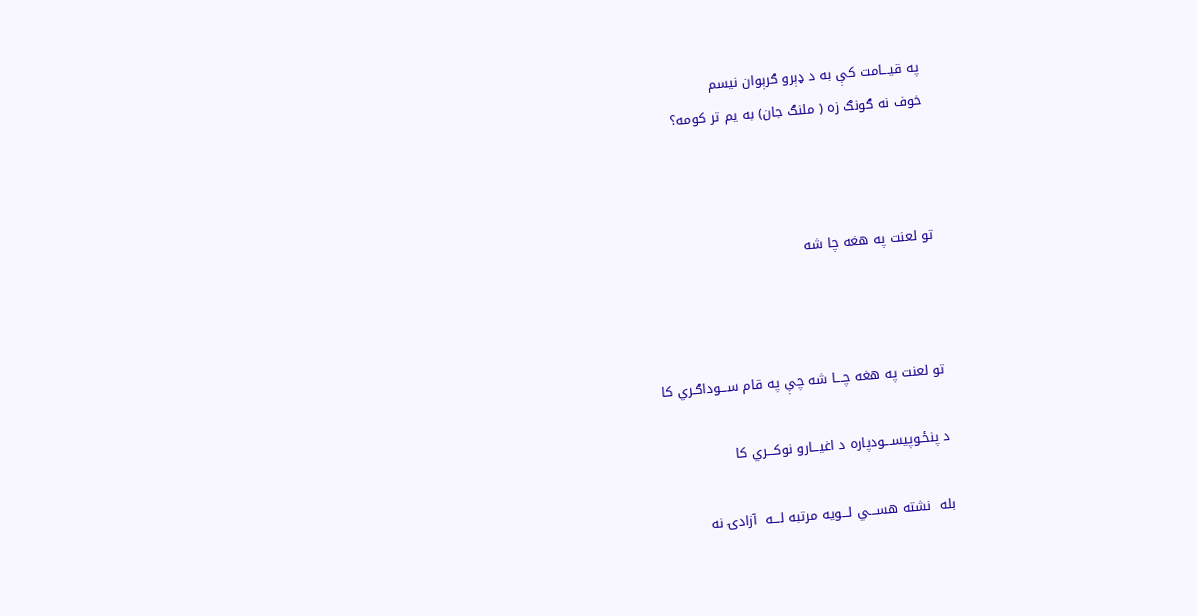په قيـــامت کې به د ډېرو ګرېوان نيسم
خوف نه ګونګ زه ( ملنګ جان) به يم تر کومه؟



تو لعنت په هغه چا شه



تو لعنت په هغه چـــا شه چې په قام ســـوداګـري کا

د پنځـوپیســـودپاره د اغیـــارو نوکـــري کا

بله  نشته هســـي لـــویه مرتبه لـــه  آزادۍ نه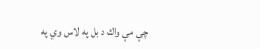چې مې واك د بل په لاس وي په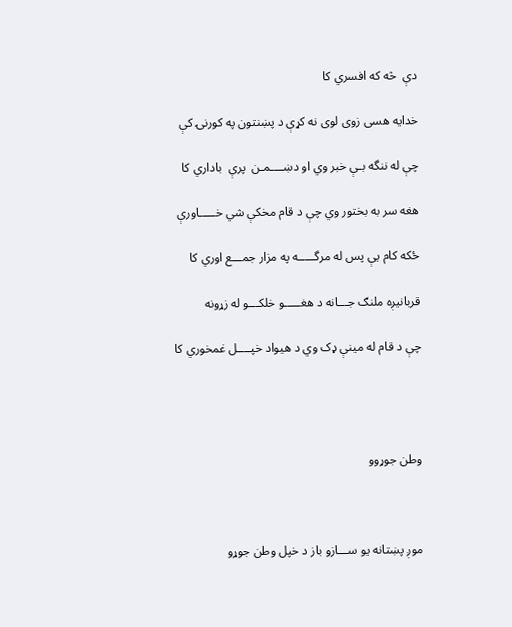دې  څه که افسري کا

خدایه هسی زوی لوی نه کړې د پښنتون په کورنۍ کې

چې له ننگه بـې خبر وي او دښــــمـن  پرې  باداري کا

هغه سر به بختور وي چې د قام مخکې شي خـــــاورې

ځکه کام یې پس له مرگـــــه په مزار جمـــع اوري کا

قربانیږه ملنګ جـــانه د هغـــــو خلکـــو له زړونه

چې د قام له مینې ډک وي د هیواد خپــــل غمخوري کا




وطن جوړوو



موږ پښتانه یو ســـازو باز د خپل وطن جوړو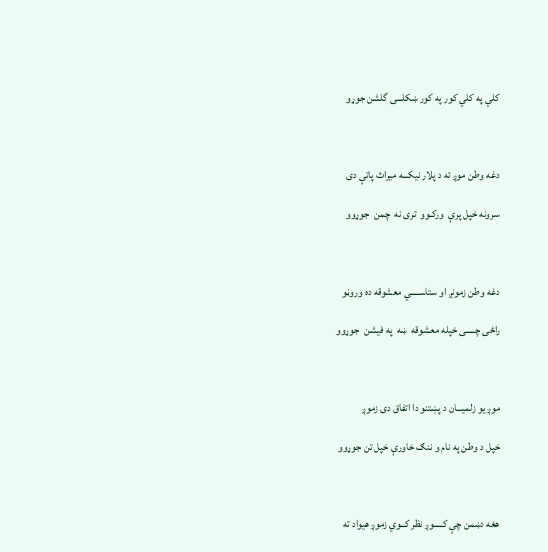کلي په کلي کور په کور ښکلـــی گلشن جوړو



دغه وطن موږ ته د پلار نیکـــه میراث پاتې دی

سرونه خپل پرې  ورکـوو  تری نه  چمن  جوړوو



دغه وطن زمونږ او ستاســـــي معشوقه ده وروڼو

راځی چـــــی خپله معشوقه  ښه  په فیشن  جوړوو



موږ یو زلمیـــان د پښتنو دا اتفاق دی زموږ

خپل د وطن په نام و ننګ خاورې خپل تن جوړوو



هغه دښمن چې کـــــوږ نظر کــوي زموږ هیواد ته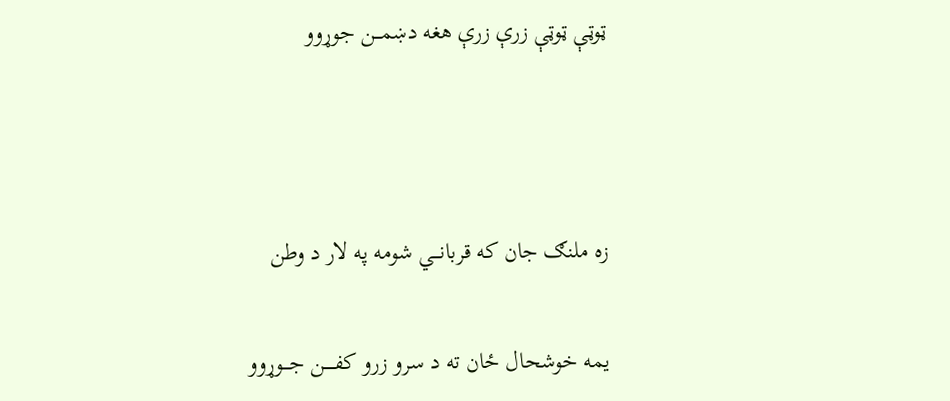ټوټې ټوټې زرې زرې هغه دښمـــن جوړوو



زه ملنګ جان که قربانـــي شومه په لار د وطن

یمه خوشحال ځان ته د سرو زرو کفـــــن جـــوړوو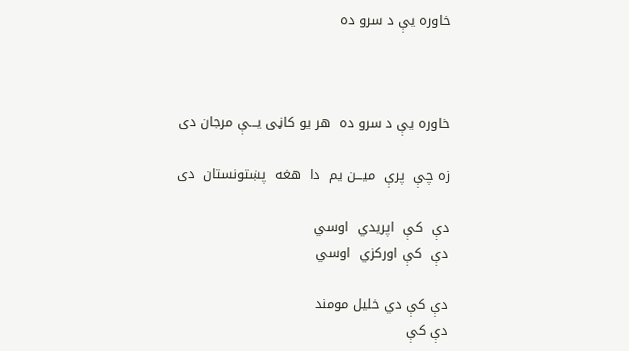خاوره يې د سرو ده



خاوره يې د سرو ده  هر يو کاڼی يـــې مرجان دی

زه چې  پرې  ميـــن يم  دا  هغه  پښتونستان  دی

دې  کې  اپريدي  اوسي
دې  کې اورکزي  اوسي

دې کې دي خليل مومند
دې کې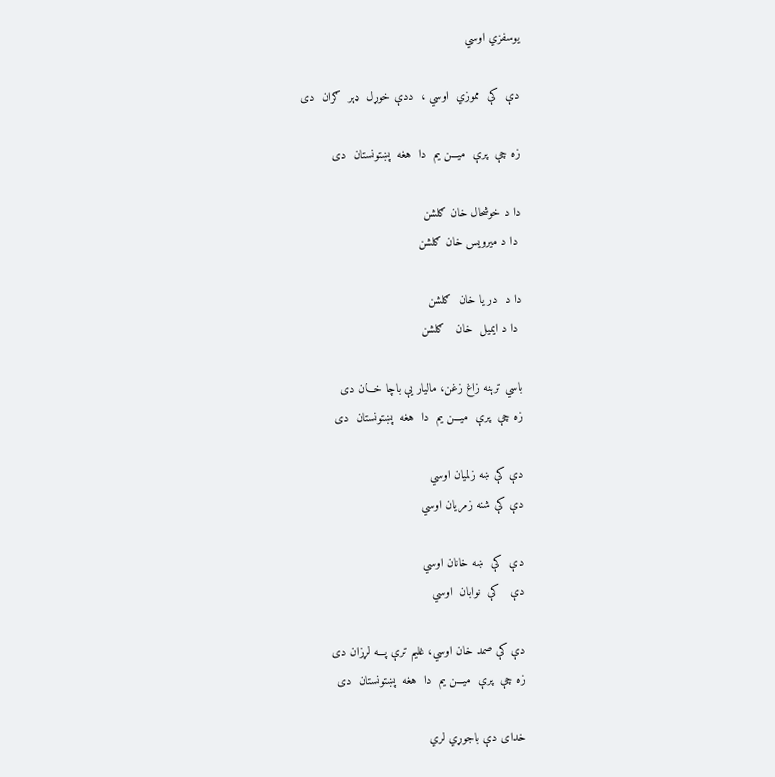يوسفزي اوسي

دې  کې  مموزي  اوسي ،  ددې خوړل  ډېر  ګران  دی

زه چې  پرې  ميـــن يم  دا  هغه  پښتونستان  دی

دا د خوشحال خان ګلشن
 دا د ميرويس خان ګلشن

دا د  در يا خان  ګلشن
 دا د ايميل  خان   ګلشن

باسي ترېنه زاغ زغن، ماليار يې باچا خـــان دی
زه چې  پرې  ميـــن يم  دا  هغه  پښتونستان  دی

دې کې ښه زلميان اوسي
دې کې شنه زمريان اوسي

دې  کې  ښه خانان اوسي
دې   کې  نوابان  اوسي

دې کې صمد خان اوسي، غليم ترې پـــه لړزان دی
زه چې  پرې  ميـــن يم  دا  هغه  پښتونستان  دی

خدای دې باجوړي لري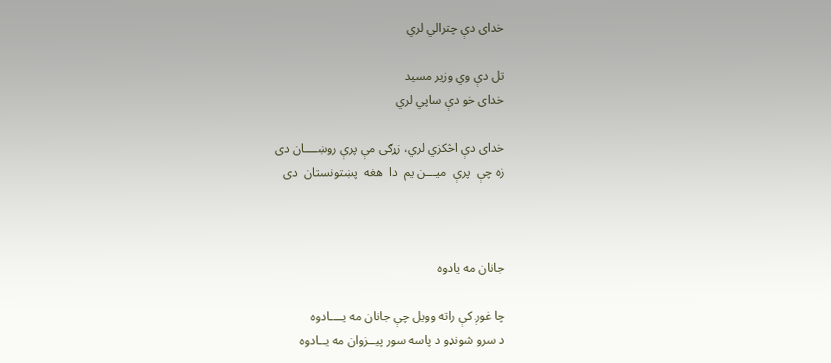خدای دې چترالي لري

تل دې وي وزير مسيد
خدای خو دې ساپي لري

خدای دې اڅکزي لري، زړګی مې پرې روښــــان دی
زه چې  پرې  ميـــن يم  دا  هغه  پښتونستان  دی



جانان مه یادوه

چا غوږ کې راته وويل چې جانان مه يــــادوه
د سرو شونډو د پاسه سور پیــزوان مه يــادوه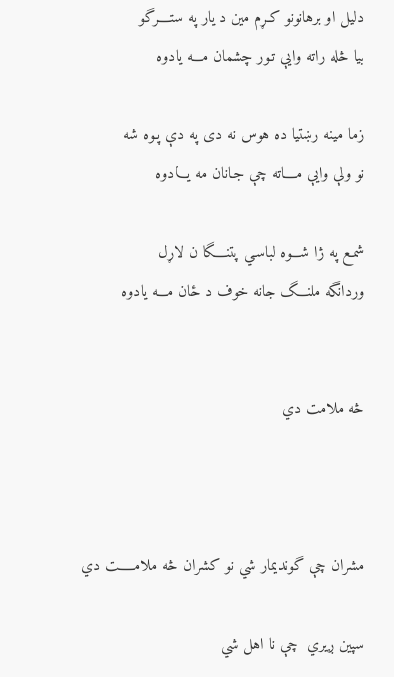دليل او برهانونو کـړم مين د يار په ستــــرگو
بيا څله راته وايې تـور چشمان مـــه يادوه

زما مينه رښتيا ده هوس نه دى په دې پـوه شه
نو ولې وايې مــــاته چې جـانان مه يـــادوه

شمـع په ژا شـــوه لباسـي پتنــــگا ن لاړل
وردانگه ملنـــگ جانه خوف د ځان مـــه يادوه


څه ملامت دي



مشران چې گوندیمار شي نو کشران څه ملامـــــت دي

سپین ږیري  چې نا اهل شي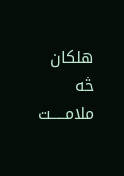هلکان څه ملامـــــت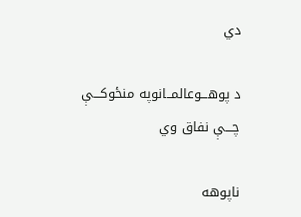دي

د پوهـــوعالمــانوپه منځوکـــې چـــې نفاق وي

ناپوهه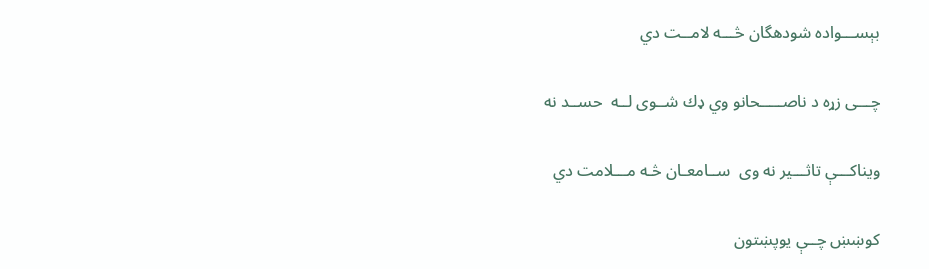بېســـواده شودهگان څـــه لامــت دي

چـــی زړه د ناصـــــحانو وي ډك شــوی لــه  حســد نه

ویناکـــې تاثـــیر نه وی  ســامعـان څـه مـــلامت دي

کوښښ چــې یوپښتون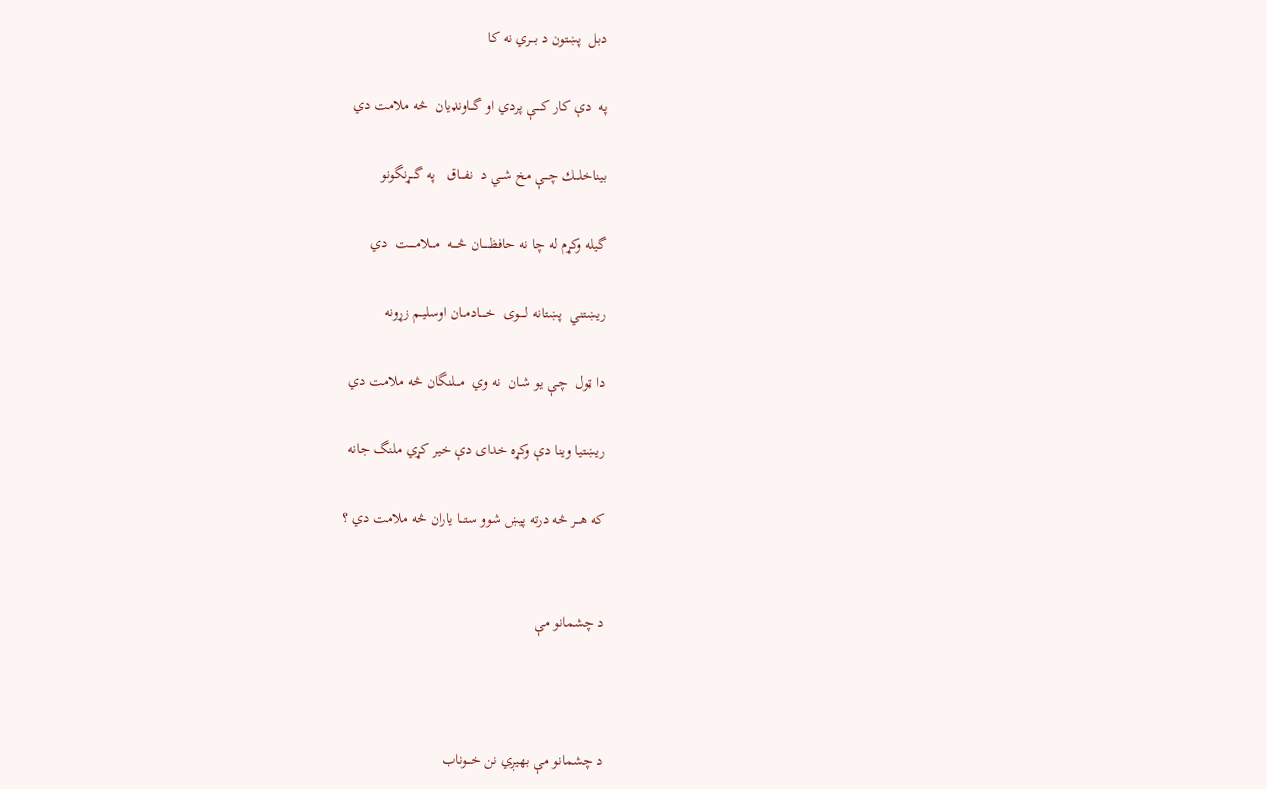دبل  پښتون د بـــري نه کا

په  دې کار کــــې پردي او گـــاونډیان  څه ملامت دي

بیناخلـــك چـــې مخ شــي د  نفـــاق   په گـــړنگونو

گیله وکړم له چا نه حافظـــــان څــــه  مـــلامـــــت  دي

ریښتني  پښتانه لـــــوی  خـــــادمــان اوسلیــم زړونه

دا ټول  چـې یو شـان  نه وي  مـــلنگان څه ملامت دي

ریښتیا وینا دې وکړه خدای دې خیر کړي ملنگ جانه

که هـــر څه درته پیښ شوو ستـــا یاران څه ملامت دي ؟


د چشمانو مې



د چشمانو مې بهيږي نن خـــوناب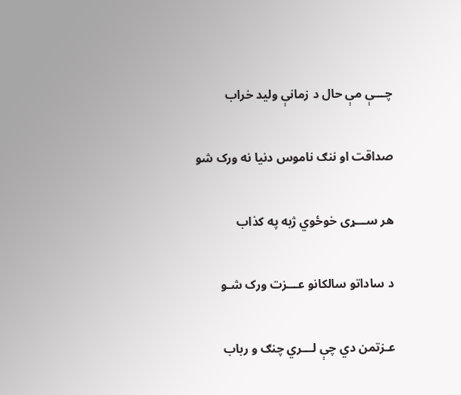چـــې مې حال د زمانې وليد خراب

صداقت او ننګ ناموس دنيا نه ورک شو

هر ســـړی خوځوي ژبه په کذاب

د ساداتو سالکانو عـــزت ورک شـو

عـزتمن دي چې لـــري چنګ و رباب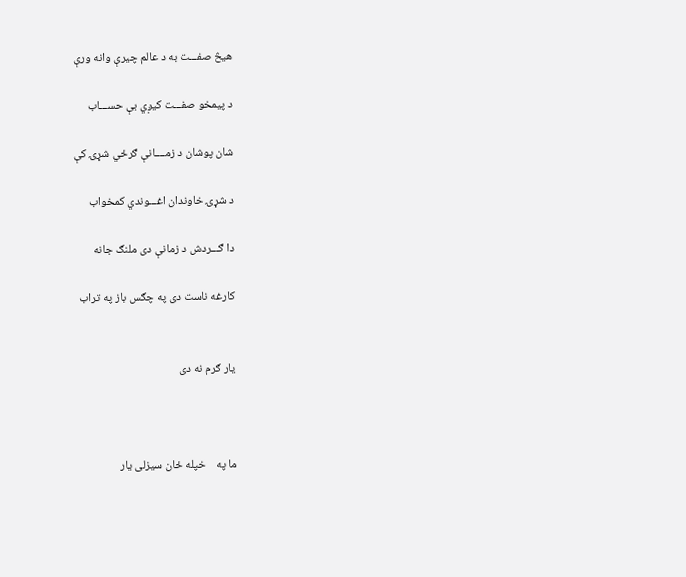هيڅ صفـــت به د عالم چيرې وانه ورې

د پيمخو صفـــت کيږي بې حســـاب

شان پوشان د زمــــانې ګرځي شړۍ کې

د شړۍ خاوندان اغـــوندي کمخواب

دا ګـــردش د زمانې دی ملنګ جانه

کارغه ناست دی په چګس باز په تراب


یار ګرم نه دی



ما په    خپله ځان سیزلی یار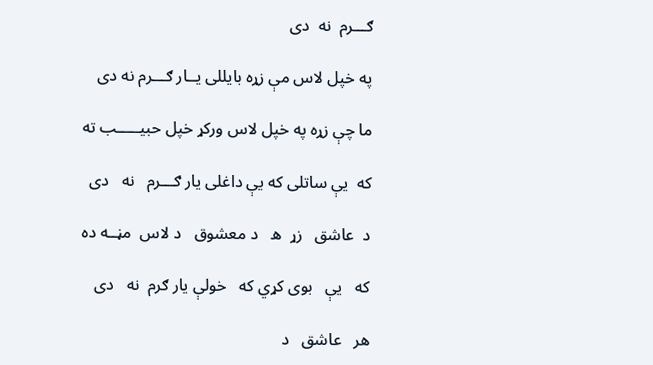ګـــرم  نه  دی

په خپل لاس مې زړه بایللی یــار ګـــرم نه دی

ما چې زړه په خپل لاس ورکړ خپل حبیـــــب ته

که  یې ساتلی که یې داغلی یار ګـــرم   نه   دی

د  عاشق   زړ  ه   د معشوق   د لاس  مڼــه ده

که   یې   بوی کړي که   خولې یار ګرم  نه   دی

هر   عاشق   د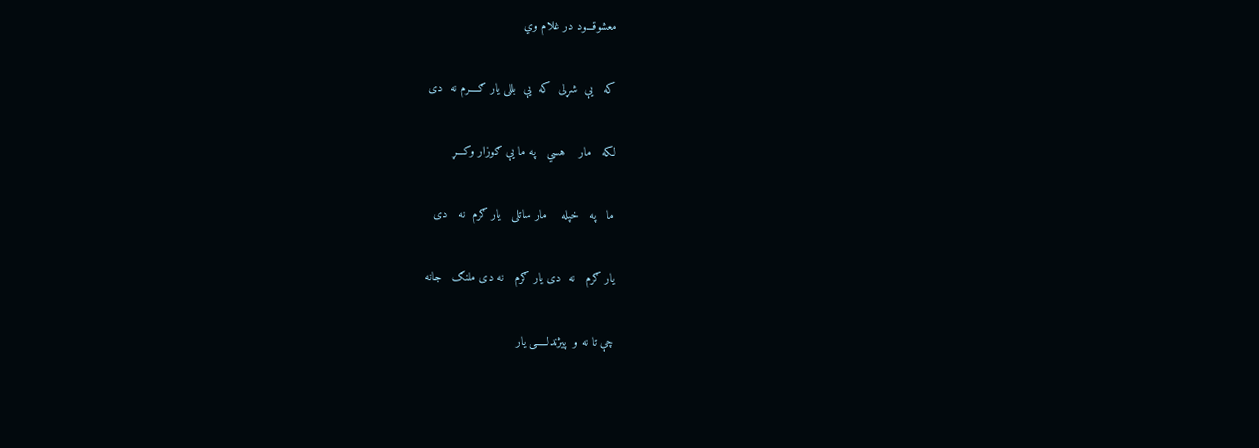معشوقـــود در غلام وي

که   یې  شړلی  که  یې  بللی یار ګــــرم نه  دی

لکه   مار    هسي   په ما یې ګوزار وکـــړ

ما   په   خپله    مار ساتلی   یار ګرم  نه   دی

یار ګرم   نه  دی یار ګرم   نه دی ملنګ   جانه

چې تا نه و  پیژندلـــــی یار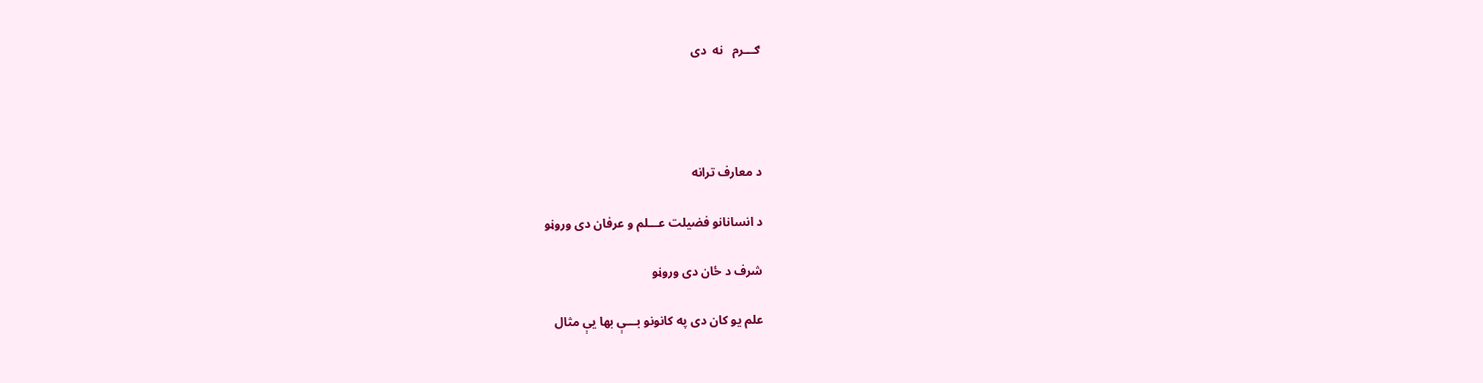ګـــرم   نه  دی




د معارف ترانه

د انسانانو فضيلت عـــلم و عرفان دی وروڼو

شرف د ځان دی وروڼو

علم يو کان دی په کانونو بـــې بها يې مثال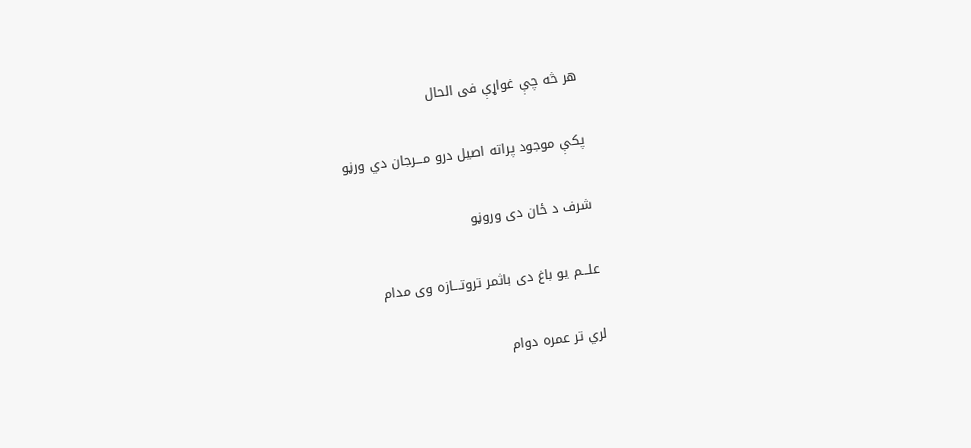هر څه چې غواړې فی الحال

پکې موجود پراته اصيل درو مـــرجان دي ورڼو

شرف د ځان دی وروڼو

علـــم يو باغ دی باثمر تروتـــازه وی مدام

لري تر عمره دوام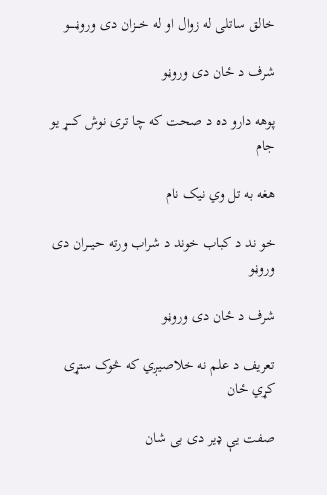خالق ساتلی له زوال او له خـــزان دی وروڼـــــو

شرف د ځان دی وروڼو

پوهه دارو ده د صحت که چا تری نوش کــــړ يو جام

هغه به تل وي نيک نام

خو ند د کباب خوند د شراب ورته حيـــران دی وروڼو

شرف د ځان دی وروڼو

تعريف د علم نه خلاصيږي که څوک ستړی کړي ځان

صفت يې ډير دی بی شان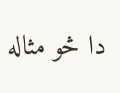دا څو مثاله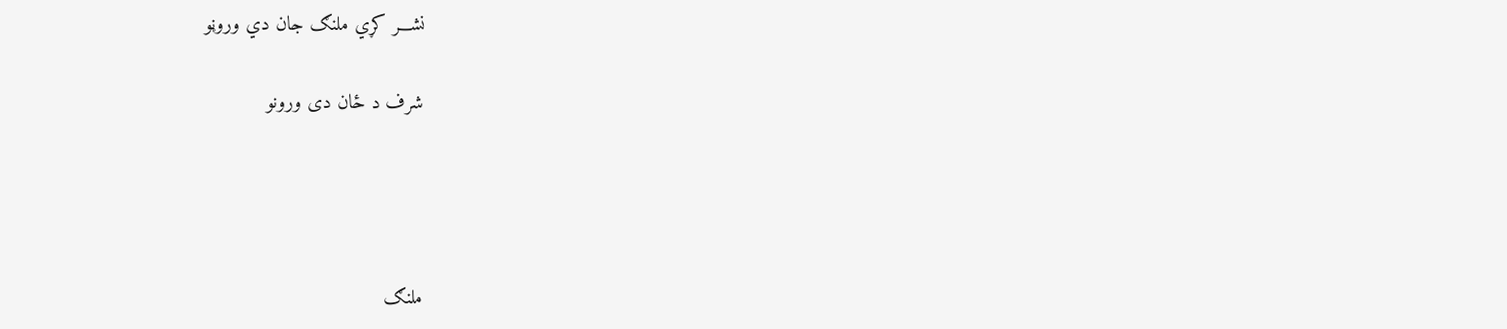نشـــر کړي ملنګ جان دي وروڼو

شرف د ځان دی ورونو




ملنګ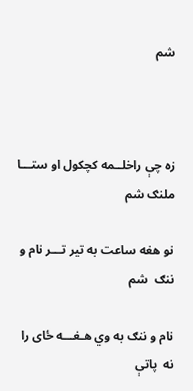شم



زه چې راخلــمه کچکول او ستـــا ملنګ شم

نو هغه ساعت به تیر تـــر نام و ننګ  شم

نام و ننګ به وي هـغـــه ځای را نه  پاتې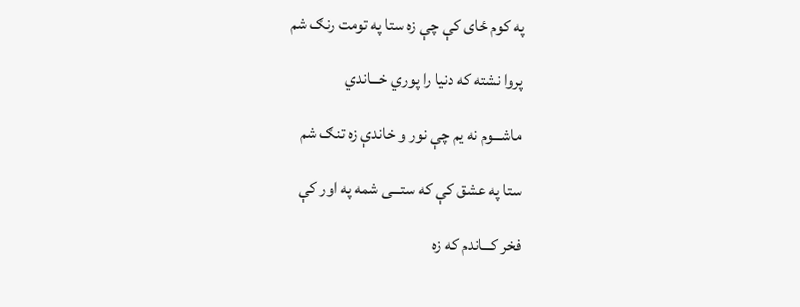په کوم ځای کې چې زه ستا په تومت رنګ شم

پروا نشته که دنیا را پوري خـــاندي

ماشـــوم نه یم چې نور و خاندې زه تنګ شم

ستا په عشق کې که ستـــی شمه په اور کې

فخر کـــاندم که زه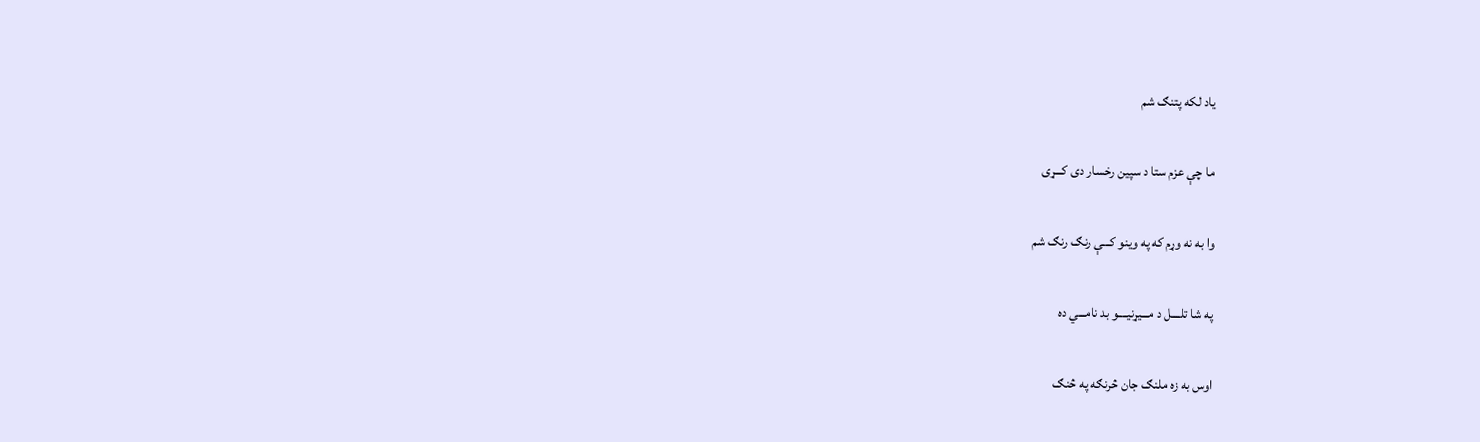یاد لکه پتنګ شم

ما چې عزم ستا د سپین رخسار دی کـــړی

وا به نه وړم که په وینو کـــې رنګ رنګ شم

په شا تلــــل د مـــیړنیــــو بد نامـــي ده

اوس به زه ملنګ جان څرنګه په څنګ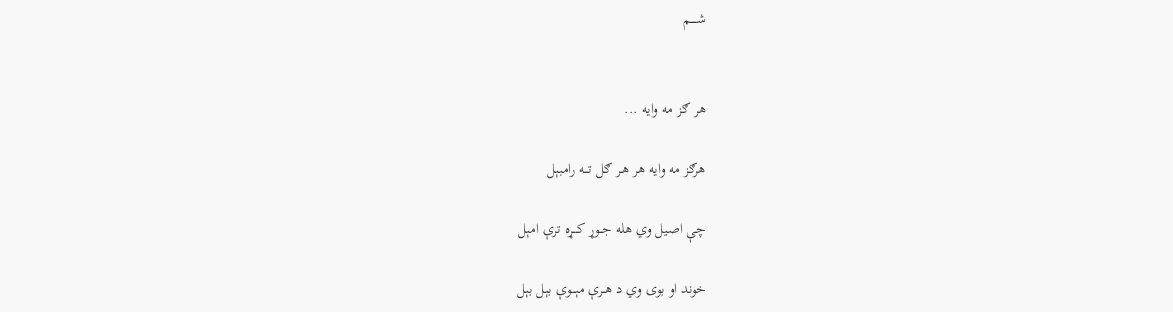شـــــم


هر ګز مه وايه ...

هرګز مه وايه هر هـر ګل تـــه رامبېل

چې اصيل وي هله جــوړ کـــړه ترې امېل

خوند او بوی وي د هــرې مېـــوې بېل بېل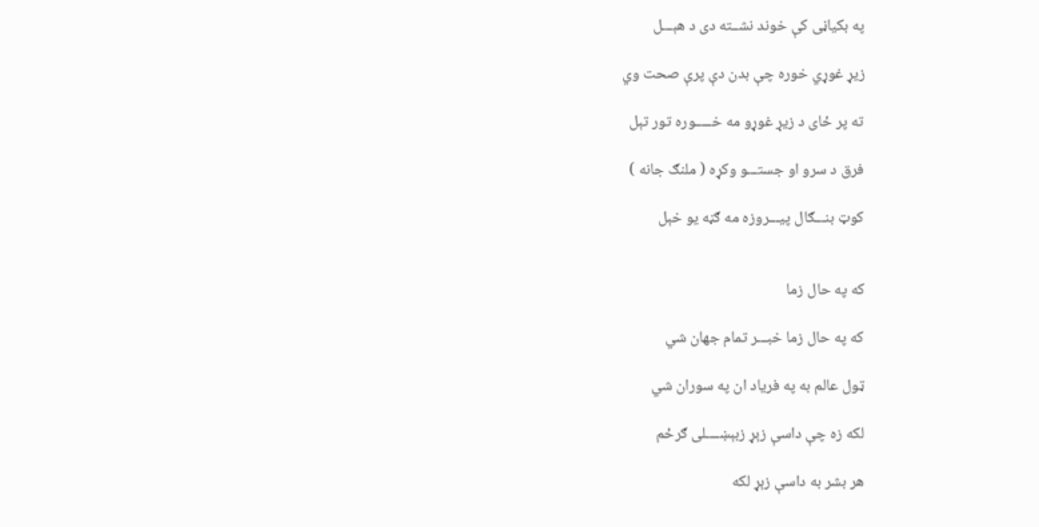په بکياڼی کې خوند نشــته دی د هېـــل

زيړ غوړي خوره چې بدن دې پرې صحت وي

ته پر ځای د زيړ غوړو مه خـــــوره تور تېل

فرق د سرو او جستـــو وکړه ( ملنګ جانه )

کوټ بنـــګال پيـــروزه مه ګڼه يو خېل


که په حال زما

که په حال زما خبـــر تمام جهان شي

ټول عالم به په فرياد ان په سوران شي

لکه زه چې داسې زېړ زبېښــــلی ګرځم

هر بشر به داسې زېړ لکه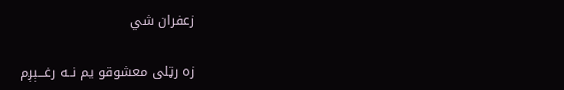زعفران شي

زه رټلی معشوقو يم نــه رغـــېږم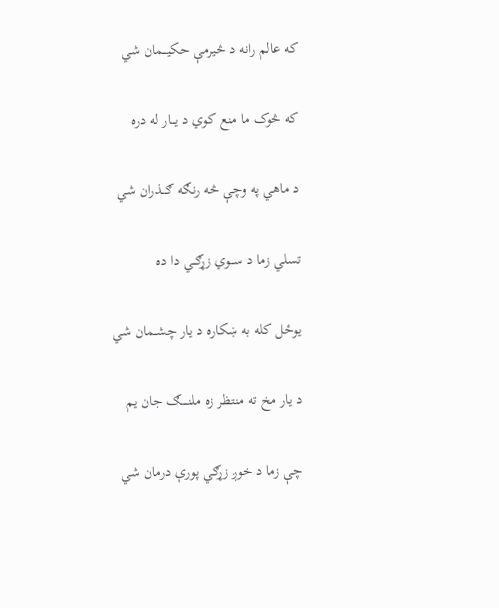که عالم رانه د څيرمې حکيـــمان شي

که څوک ما منع کوي د يـــار له دره

د ماهي په وچې څه رنګه ګـــذران شي

تسلي زما د ســـوي زړګــي دا ده

يوځل کله به ښکاره د يار چشــمان شي

د يار مخ ته منتظر زه ملنـــــګ جان يم

چې زما د خوږ زړګي پورې درمان شي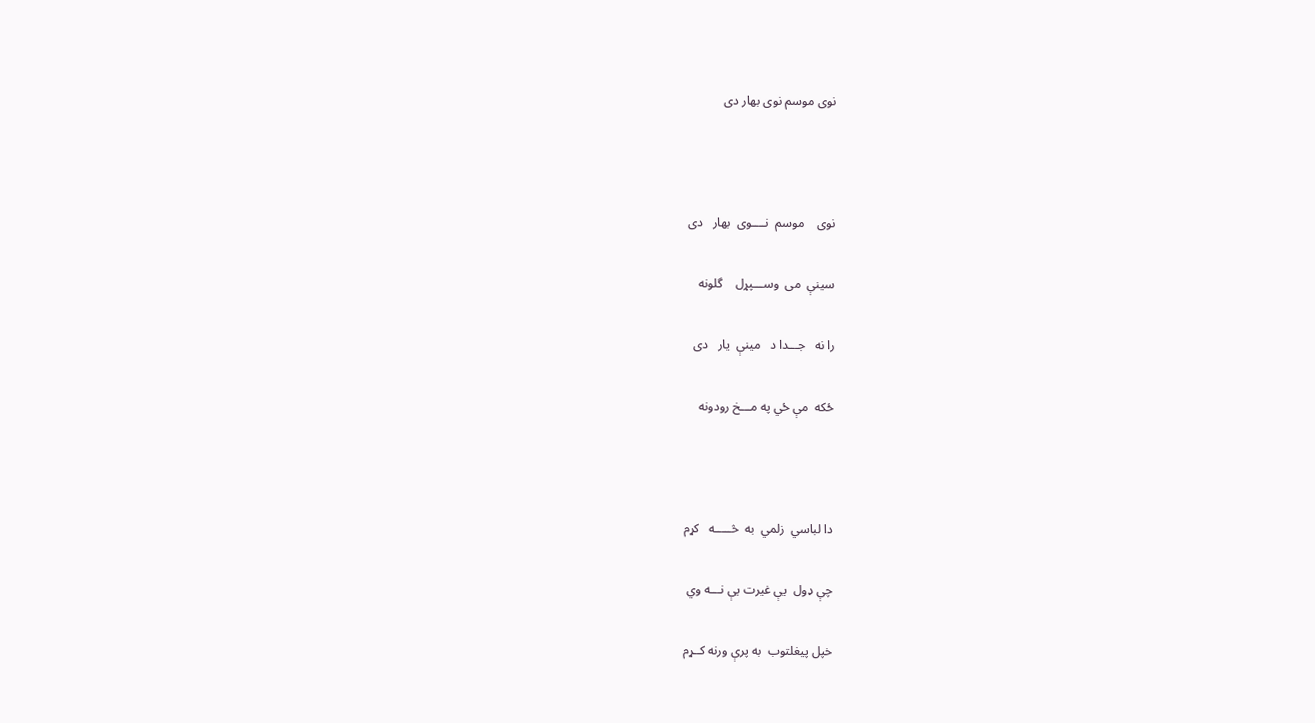نوی موسم نوی بهار دی



نوی    موسم  نــــوی  بهار   دی

سینې  می  وســـپړل    گلونه

را نه   جـــدا د   مینې  یار   دی

ځکه  مې ځي په مـــخ رودونه



دا لباسي  زلمي  به  څـــــه   کړم

چې ډول  یې غیرت یې نـــه وي

خپل پیغلتوب  به پرې ورنه کــړم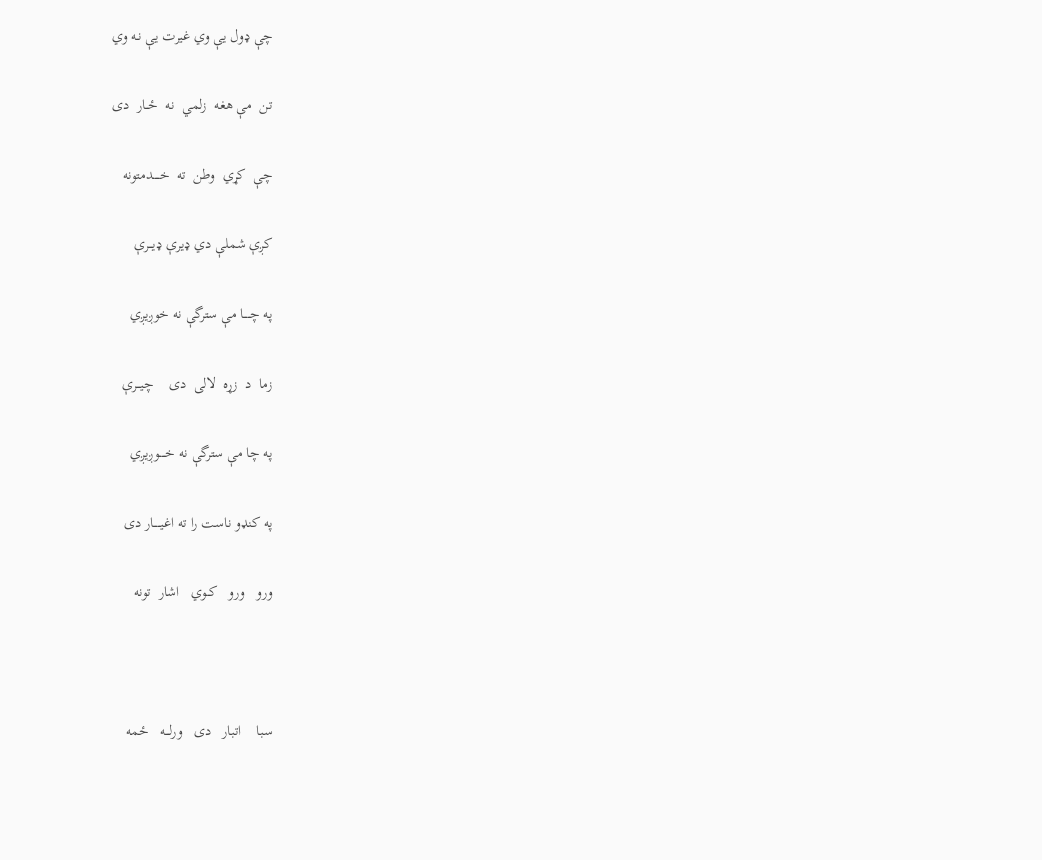چې ډول یې وي غیرت یې نـه وي

تن  مې هغه  زلمي  نه  ځــار  دی

چې  کړي  وطن  ته  خـــــدمتونه

کږې شملې دي ډیرې ډیـــرې

په چـــــا مې سترگې نه خوږیږي

زما  د  زړه  لالی  دی    چیـــرې

په چا مې سترگې نه خـــــوږیږي

په کنډو ناست را ته اغیـــــار دی

ورو   ورو   کــوي   اشار  تونه



سبا    اتبار   دی   ورلـــه   ځمه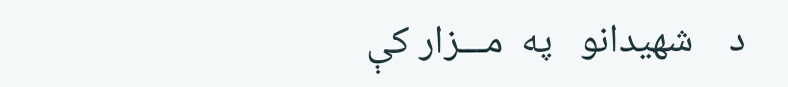د    شهیدانو   په  مـــزار کې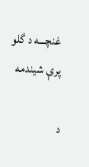غنچـــه د گلو پرې شیندمه

د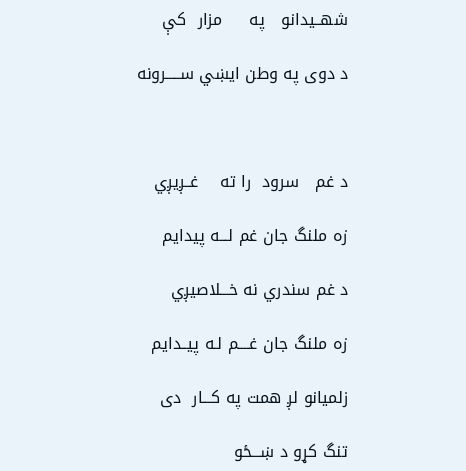شهــیدانو   په     مزار  کې

د دوی په وطن ایښي ســـــرونه



د غم   سرود  را ته    غــږیږي

زه ملنگ جان غم لـــه پیدایم

د غم سندري نه خـــلاصیږي

زه ملنگ جان غــــم لـه پیــدایم

زلمیانو لږ همت په کـــار  دی

تنگ کړو د ښـــځو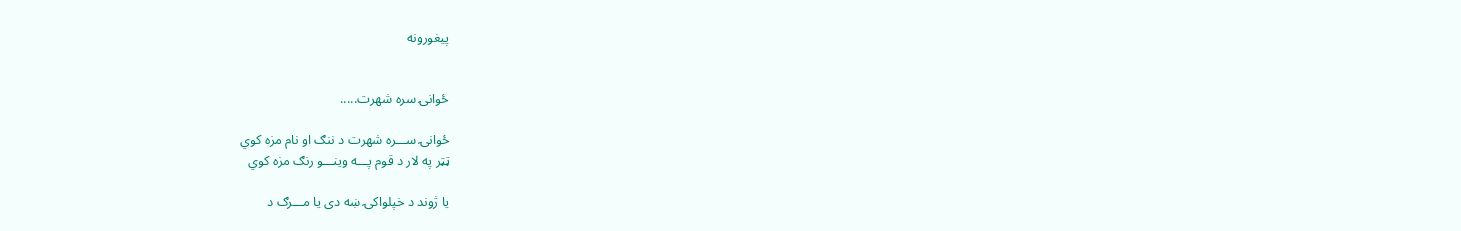پیغورونه


ځوانۍ سره شهرت.....

ځوانۍ ســـره شهرت د ننګ او نام مزه کوي
ټټر په لار د قوم پـــه وينـــو رنګ مزه کوي

يا ژوند د خپلواکۍ ښه دی يا مـــرګ د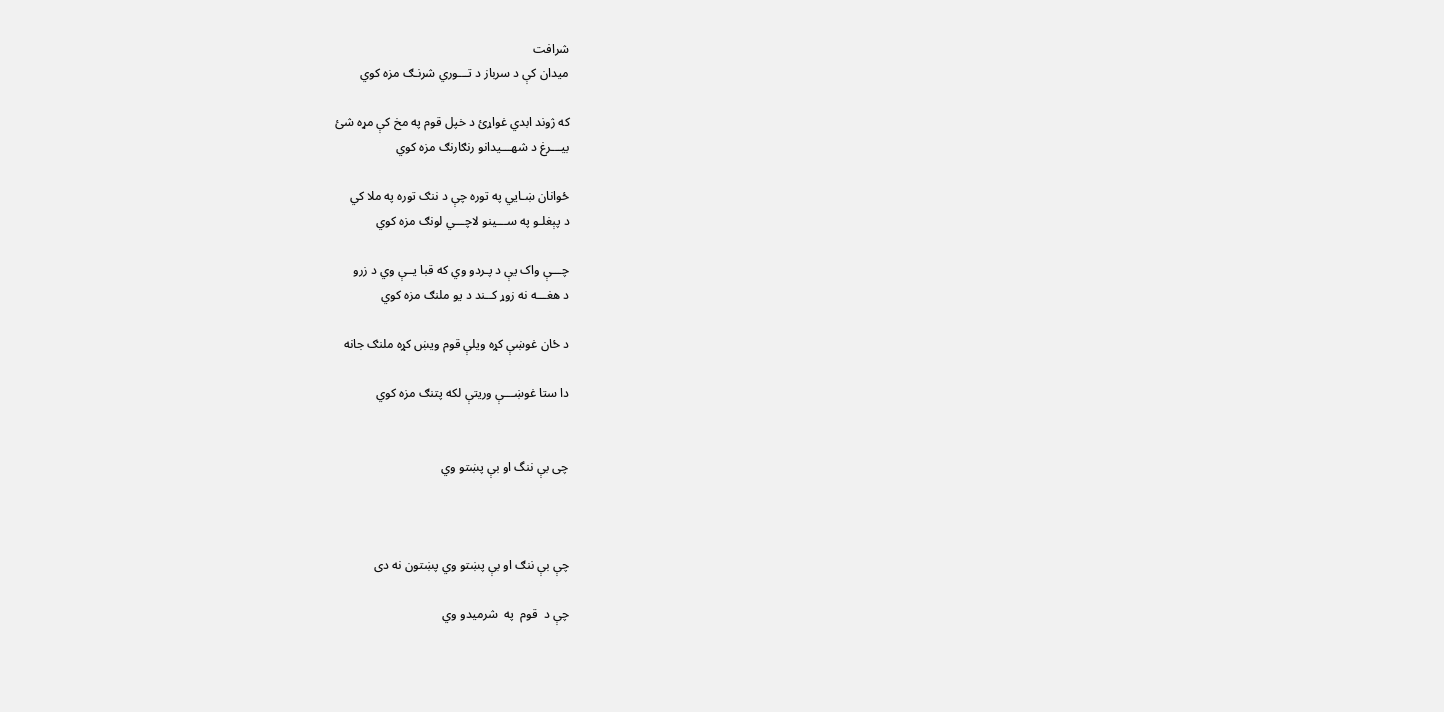شرافت
ميدان کې د سرباز د تـــوري شرنـګ مزه کوي

که ژوند ابدي غواړئ د خپل قوم په مخ کې مړه شئ
بيـــرغ د شهـــيدانو رنګارنګ مزه کوي

ځوانان ښـايي په توره چې د ننګ توره په ملا کي
د پېغلـو په ســـينو لاچـــي لونګ مزه کوي

چـــې واک يې د پـردو وي که قبا يــې وي د زرو
د هغـــه نه زوړ کــند د يو ملنګ مزه کوي

د ځان غوښې کړه ويلې قوم ويښ کړه ملنګ جانه

دا ستا غوښـــې وريتې لکه پتنګ مزه کوي


چی بې ننگ او بې پښتو وي



چې بې ننګ او بې پښتو وي پښتون نه دی

چې د  قوم  په  شرمیدو وي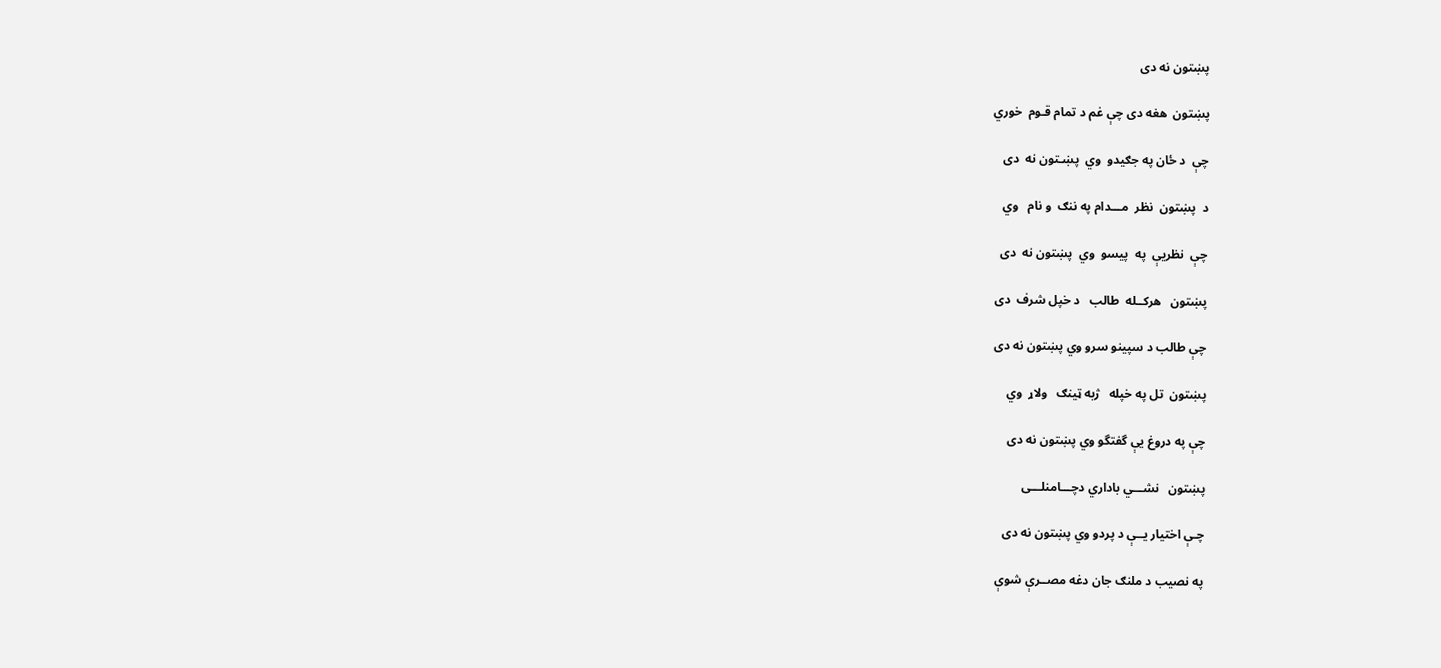پښتون نه دی

پښتون  هغه دی چې غم د تمام قـوم  خوري

چې  د ځان په جګیدو  وي  پښـتون نه  دی

د  پښتون  نظر  مـــدام په ننګ  و نام   وي

چې  نظریې  په  پیسو  وي  پښتون نه  دی

پښتون   هرکــله  طالب   د خپل شرف  دی

چې طالب د سپینو سرو وي پښتون نه دی

پښتون  تل په خپله   ژبه ټینګ   ولاړ  وي

چې په دروغ یې گفتگو وي پښتون نه دی

پښتون   نشـــي باداري دچـــامنلـــی

چـې اختیار یــې د پردو وي پښتون نه دی

په نصیب د ملنګ جان دغه مصــرې شوې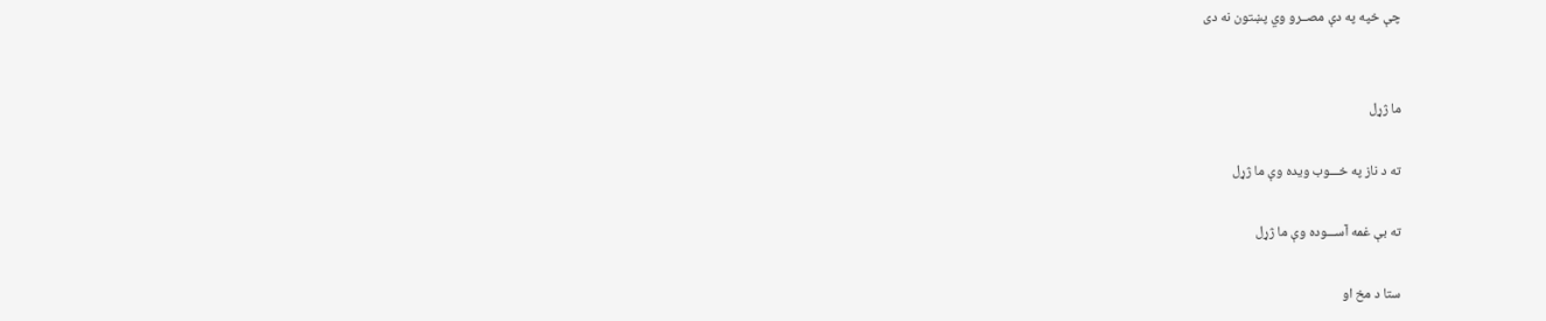چې خپه په دې مصــرو وي پښتون نه دی


ما ژړل

ته د ناز په خـــوب ويده وې ما ژړل

ته بې غمه آســـوده وې ما ژړل

ستا د مخ او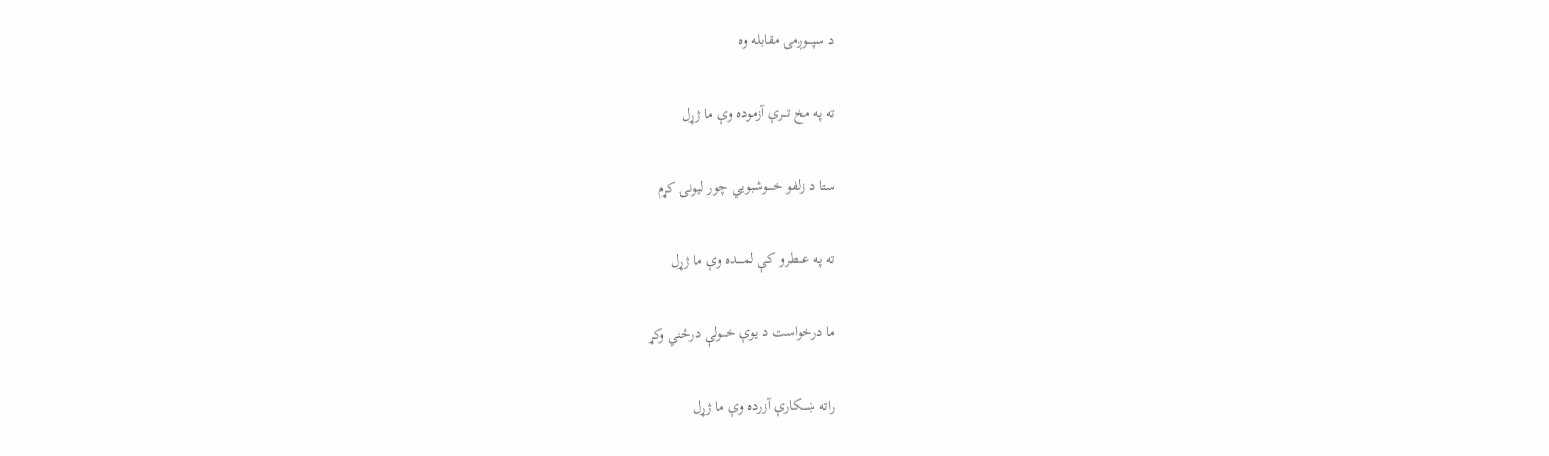د سپـــوږمۍ مقابله وه

ته په مخ تـــرې آزموده وې ما ژړل

ستا د زلفو خــــوشبويي چور ليونۍ کړم

ته په عـــطرو کې لمــــده وې ما ژړل

ما درخواست د يوې خـــولې درځني وکړ

راته ښـــکارې آزرده وې ما ژړل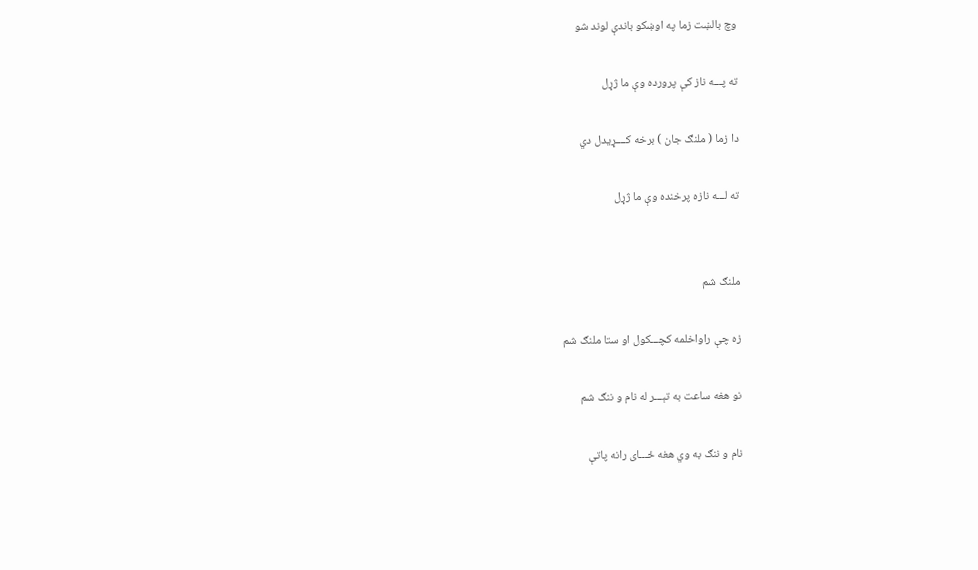وچ بالښت زما په اوښکو باندې لوند شو

ته پـــه ناز کې پرورده وې ما ژړل

دا زما ( ملنګ جان ) برخه کــــړيدل دي

ته لـــه نازه پرخنده وې ما ژړل


ملنګ شم

زه چې راواخلمه کچـــکول او ستا ملنګ شم

نو هغه ساعت به تېـــر له نام و ننګ شم

نام و ننګ به وي هغه ځـــای رانه پاتې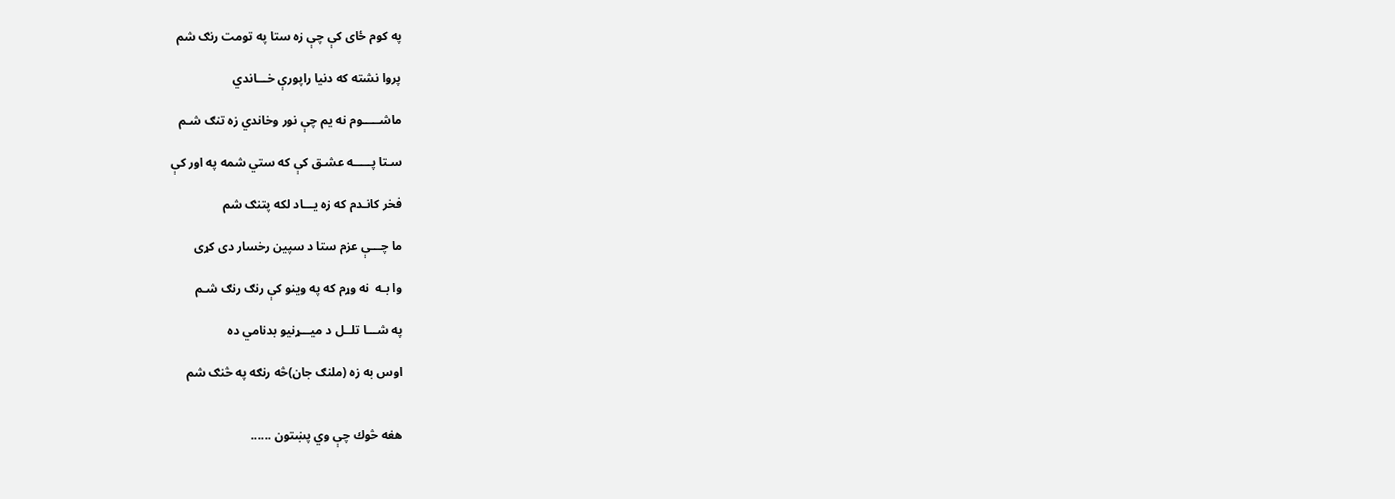په کوم ځای کې چې زه ستا په تومت رنګ شم

پروا نشته که دنيا راپورې خـــاندي

ماشـــــوم نه يم چې نور وخاندي زه تنګ شـم

سـتا پـــــه عشـق کې که ستي شمه په اور کې

فخر کانـدم که زه يـــاد لکه پتنګ شم

ما چـــې عزم ستا د سپين رخسار دی کړی

وا بـه  نه وړم که په وينو کې رنګ رنګ شـم

په شـــا تلــل د ميـــړنيو بدنامي ده

اوس به زه (ملنګ جان)څه رنګه په څنګ شم


هغه څوك چې وي پښتون ......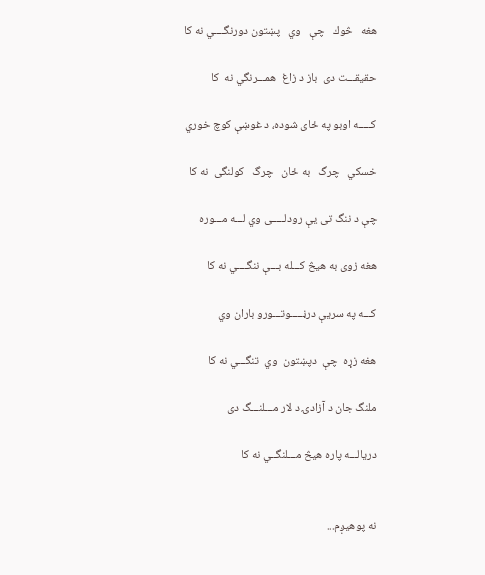هغه   څوك   چې   وي   پښتون دورنگــــي نه کا

حقیقـــت دی  باز د زاغ  همـــرنگي نه  کا

کـــــه اوبو په ځای شوده، د غوښې کوچ خوري

خسکي   چرگ   به ځان   چرگ   کولنگی  نه کا

چې د ننگ تی یې رودلـــــی وي لـــه مـــوره

هغه زوی به هیڅ کـــله بـــې ننگــــي نه کا

کـــه په سریې درڼـــــوتـــورو باران وي

هغه زړه  چې  دپښتون  وي  تنگـــي نه کا

ملنگ جان د آزادۍ د لار مـــلنـــگ دی

دریالـــه پاره هیڅ مـــلنگــي نه کا


نه پوهيږم...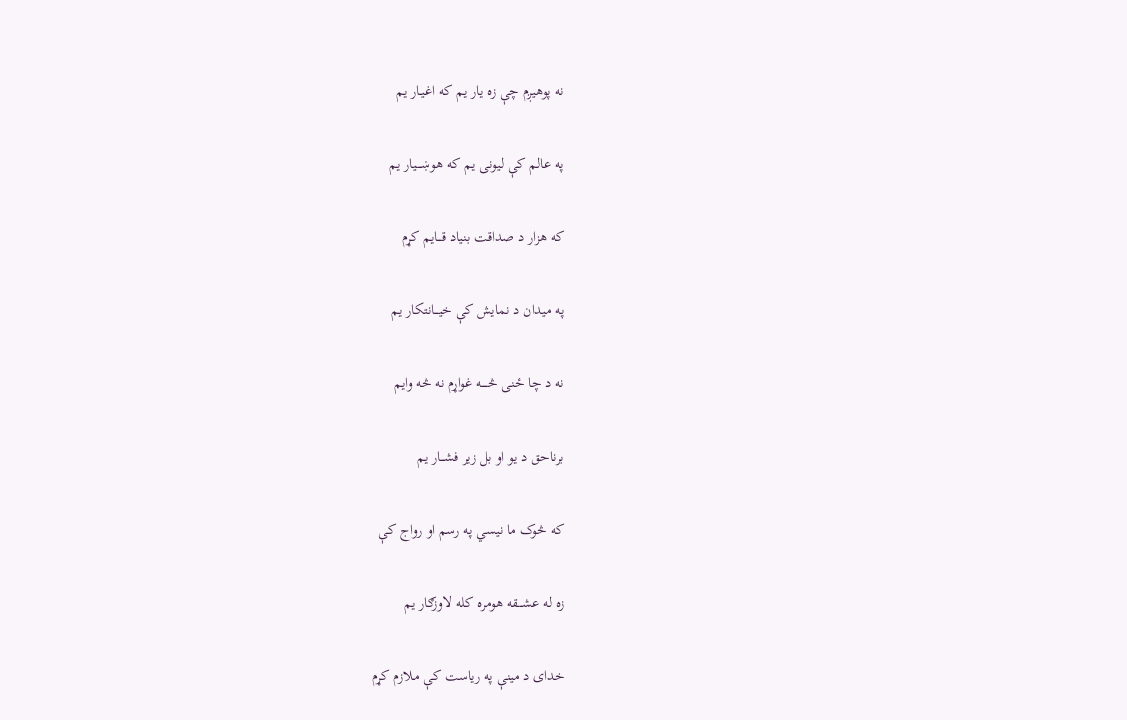نه پوهيږم چې زه يار يم که اغيـار يم

په عالم کې ليونی يم که هوښــــيار يم

که هزار د صداقت بنياد قـــايم کړم

په ميدان د نمايش کې خيـــانتکار يم

نه د چا ځنی څـــــه غواړم نه څه وايم

برناحق د يو او بل زير فشـــار يم

که څوک ما نيسي په رسم او رواج کې

زه له عشـــقه هومره کله لاوزګار يم

خدای د مينې په رياست کې مـلازم کړم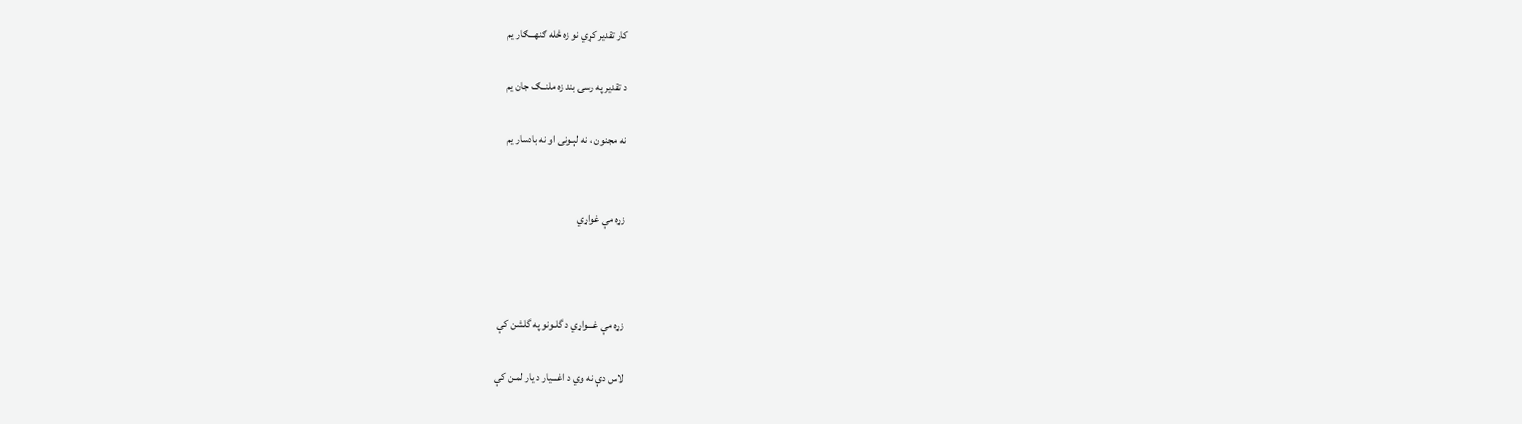کار تقدير کړي نو زه څله ګنهـــګار يم

د تقدير په رسۍ بند زه ملنــګ جان يم

نه مجنون ، نه لېـونی او نه بادسار يم


زړه مې غواړي



زړه مې غـــواړي د گلـونو په گلشن کې

لاس دې نه وي د اغـــیار د یار لمـن کې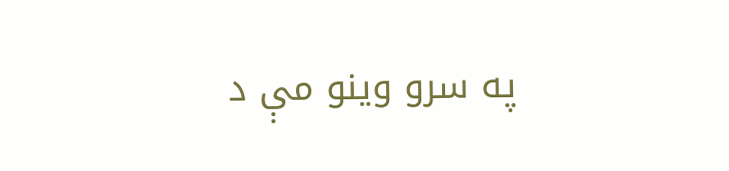په سرو وینو مې د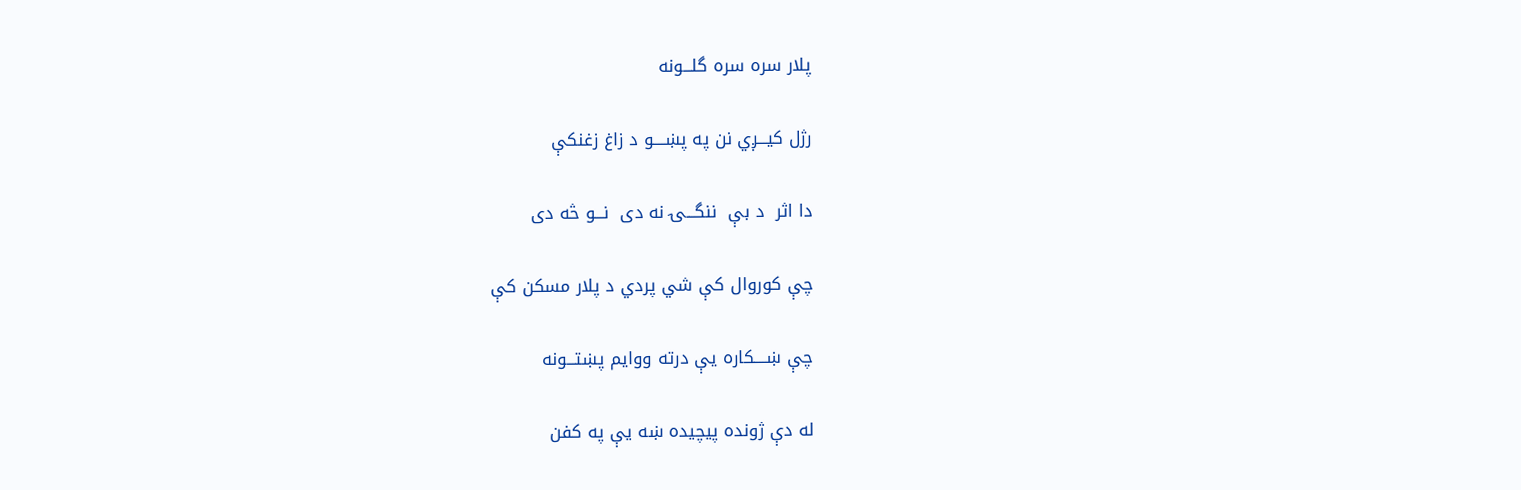پلار سره سره گلـــونه

رژل کیـــږي نن په پښــــو د زاغ زغنکې

دا اثر  د بې  ننگـــۍ نه دی  نـــو څه دی

چې کوروال کې شي پردي د پلار مسکن کې

چې ښــــکاره یې درته ووایم پښتـــونه

له دې ژونده پیچیده ښه یې په کفن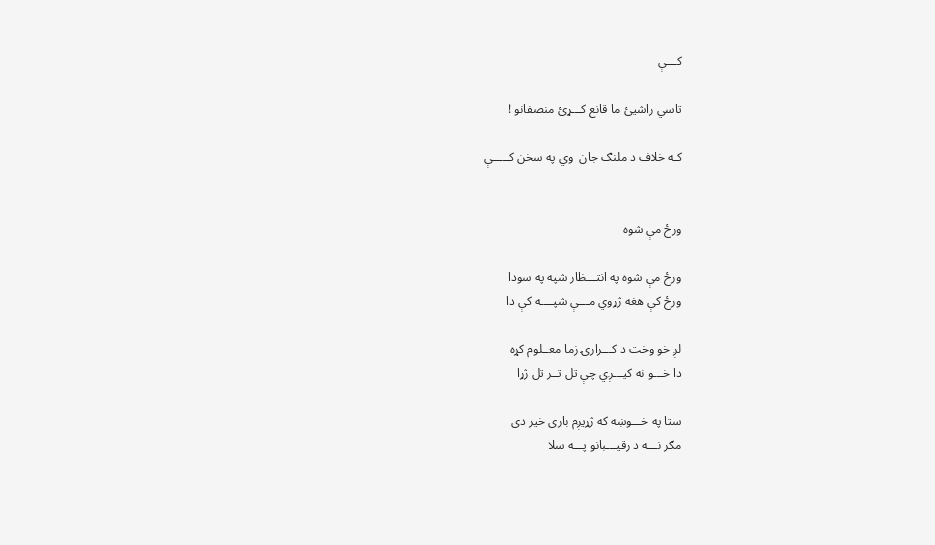کـــې

تاسي راشیئ ما قانع کـــړئ منصفانو !

کـه خلاف د ملنګ جان  وي په سخن کـــــې


ورځ مې شوه

ورځ مې شوه په انتـــظار شپه په سودا
ورځ کې هغه ژړوي مـــې شپــــه کې دا

لږ خو وخت د کـــرارۍ زما معــلوم کړه
دا خـــو نه کيـــږي چې تل تــر تل ژړا

ستا په خـــوښه که ژړيږم باری خير دی
مګر نـــه د رقيـــبانو پـــه سلا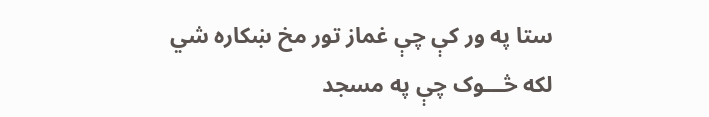ستا په ور کې چې غماز تور مخ ښکاره شي
لکه څـــوک چې په مسجد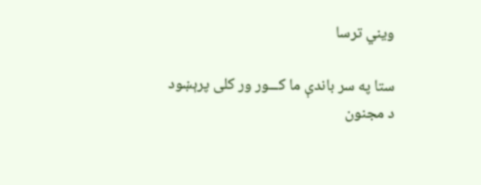ويني ترسا

ستا په سر باندې ما کـــور ور کلی پرېښود
د مجنون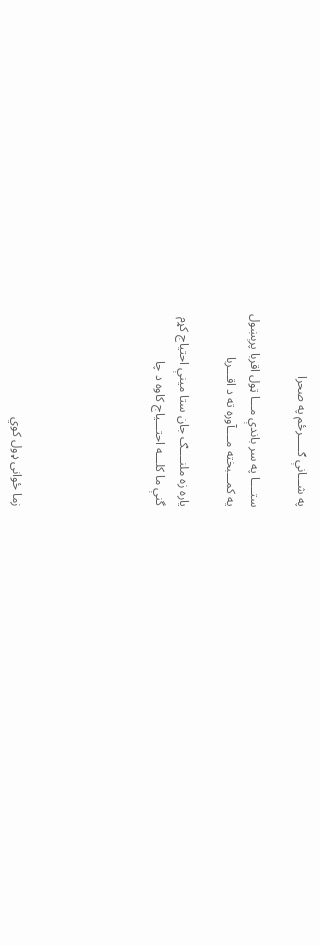په شـــانې ګـــــرځم په صحرا

ستــــا په سر باندې مـــا ټول اقربا پرېښول
يه کمـــبخته مــــآوره ته د اقـــربا

ياره زه ملنــــګ جان ستا مينې احتياج کړم
گنې ما کلـــه احتـــياج کاوه د چا





زما ځوانی ډول کوي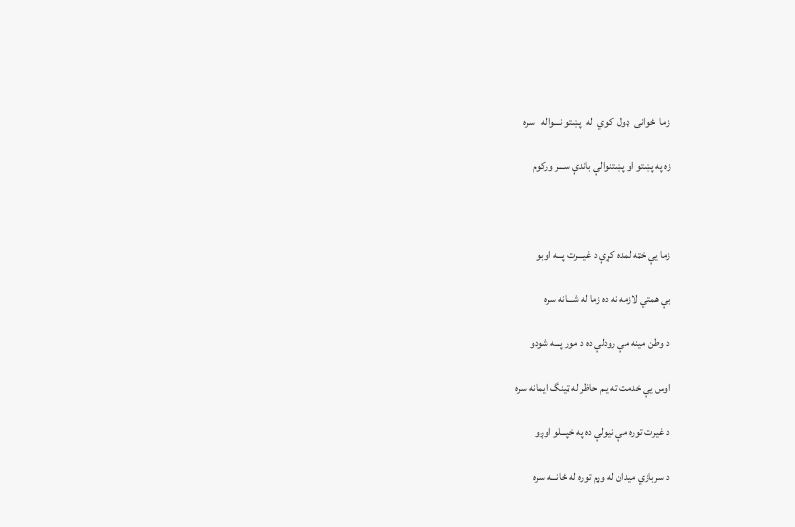زما  ځوانی  ډول  کوي  له  پښتو نـــواله   سره

زه په پښتو او پښتنوالې باندې ســـر ورکوم



زما یې خټه لمده کړې د غیـــرت پـــه اوبو

بې همتي لازمه نه ده زما له شـــانه سره

د وطن مینه مې رودلې ده د مور پـــه شودو

اوس یې خدمت ته یـم حاظر له ټینگ ایمانه سره

د غیرت توره مې نیولې ده په خپـــلو اوږو

د سربازي میدان له وړم توره له ځانـــه سره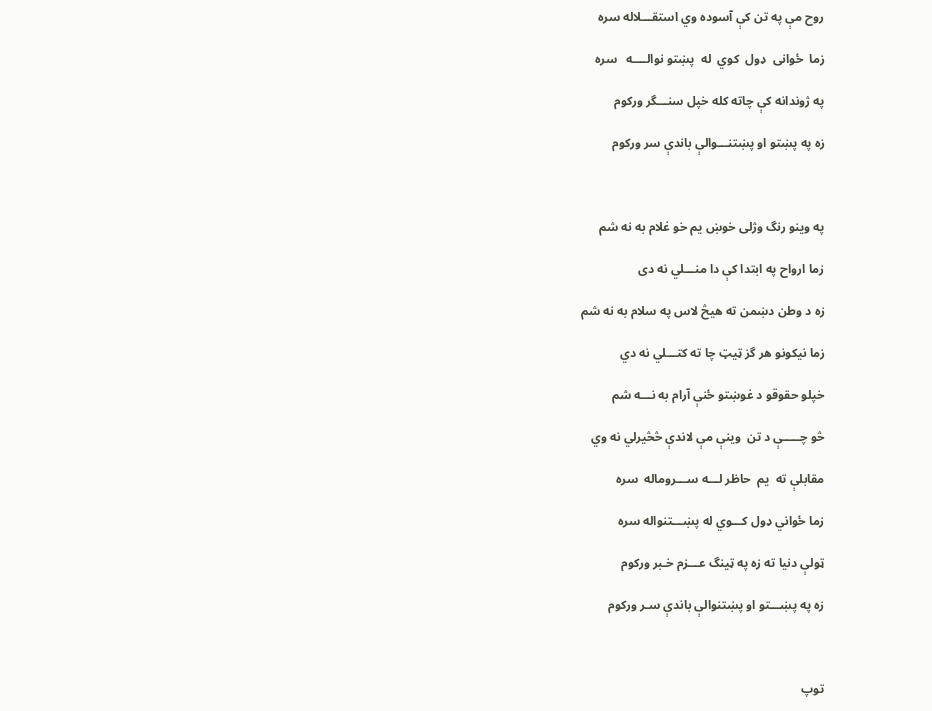روح مې په تن کې آسوده وي استقـــلاله سره

زما  ځوانی  ډول  کوي  له  پښتو نوالــــه   سره

په ژوندانه کې چاته کله خپل سنـــگر ورکوم

زه په پښتو او پښتنـــوالې باندې سر ورکوم



په وینو رنگ وژلی خوښ یم خو غلام به نه شم

زما ارواح په ابتدا کې دا منـــلي نه دی

زه د وطن دښمن ته هیڅ لاس په سلام به نه شم

زما نیکونو هر گز ټیټ چا ته کتـــلي نه دي

خپلو حقوقو د غوښتو ځنې آرام به نـــه شم

څو چـــــې د تن  وینې مې لاندې څڅیرلي نه وي

مقابلې ته  یم  حاظر لـــه ســـروماله  سره

زما ځواني ډول کـــوي له پښـــتنواله سره

ټولې دنیا ته زه په ټینگ عـــزم خـبر ورکوم

زه په پښـــتو او پښتنوالې باندې سـر ورکوم



توپ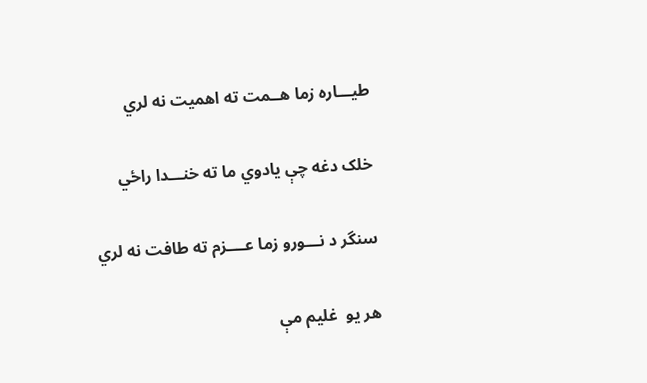طیـــاره زما هــمت ته اهمیت نه لري

خلک دغه چې یادوي ما ته خنـــدا راځي

سنگر د نـــورو زما عــــزم ته طافت نه لري

هر یو  غلیم مې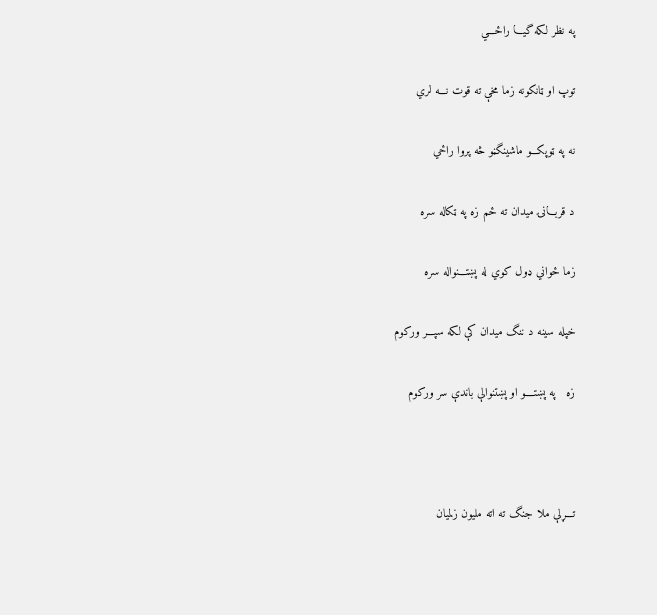په نظر لکه گیـــا راځـــي

توپ او ټانکونه زما مخې ته قوت نـــه لري

نه په ټوپکـــو ماشینگڼو څه پروا راځي

د قربـــانۍ میدان ته ځم زه په ټکاله سره

زما ځواني ډول کوي له پښتـــنواله سره

خپله سینه د ننگ میدان کې لکه سپـــر ورکوم

زه   په پښتــــو او پښتنوالې باندې سر ورکوم



تـــړلې ملا جنگ ته اته ملیون زلمیان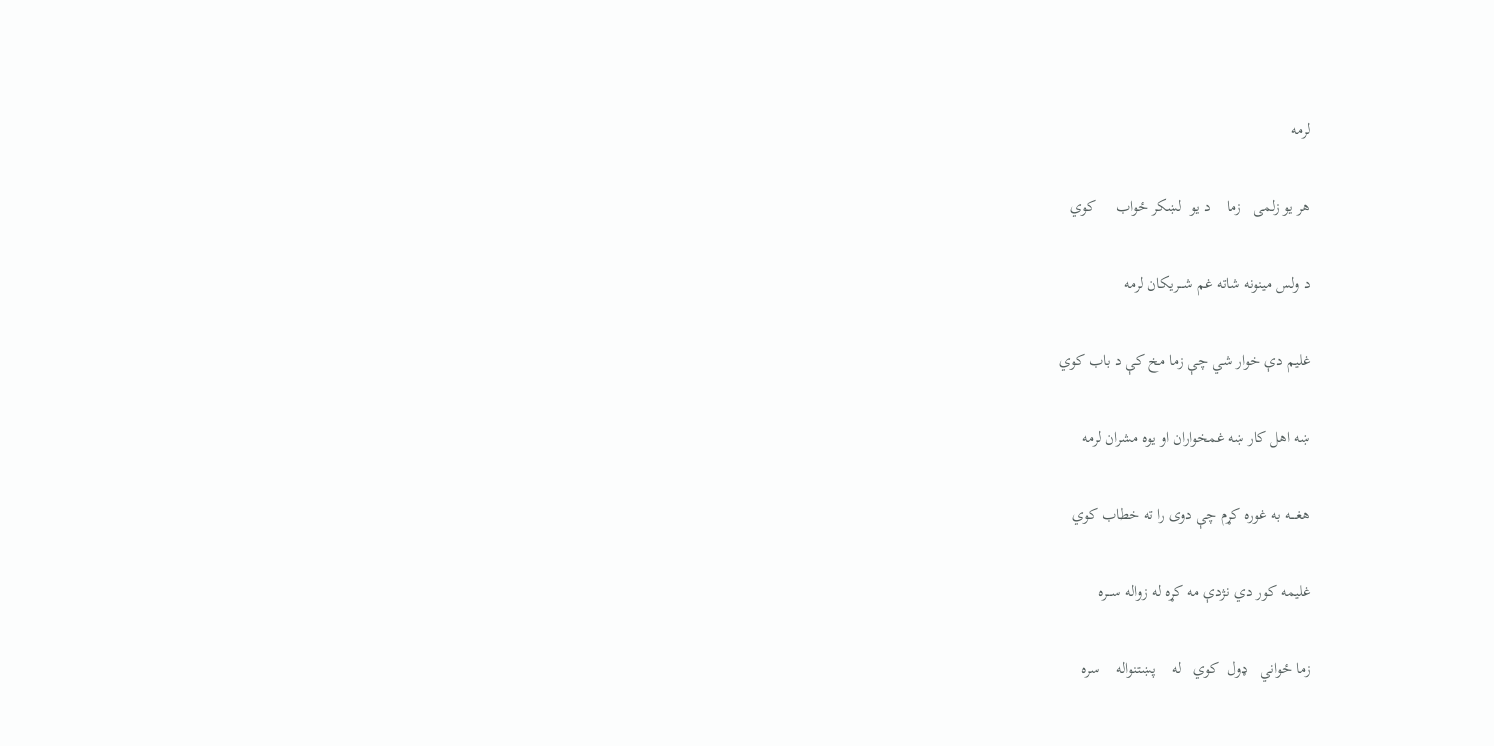لرمه

هر یو زلمی   زما    د یو  لښکر ځواب     کوي

د ولس مینونه شاته غم شـــریکان لرمه

غلیم دې خوار شي چې زما مخ کې د باب کوي

ښه اهل کار ښه غمخواران او يوه مشران لرمه

هغــــه به غوره کړم چې دوی را ته خطاب کوي

غلیمه کور دي نژدې مه کړه له زواله ســـره

زما ځواني   ډول  کوي   له    پښتنواله    سره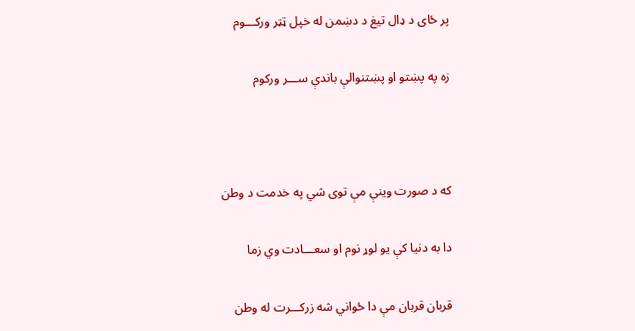پر ځای د ډال تیغ د دښمن له خپل ټټر ورکـــوم

زه په پښتو او پښتنوالې باندې ســـر ورکوم



که د صورت وینې مې توی شي په خدمت د وطن

دا به دنیا کې یو لوړ نوم او سعـــادت وي زما

قربان قربان مې دا ځواني شه زرکـــرت له وطن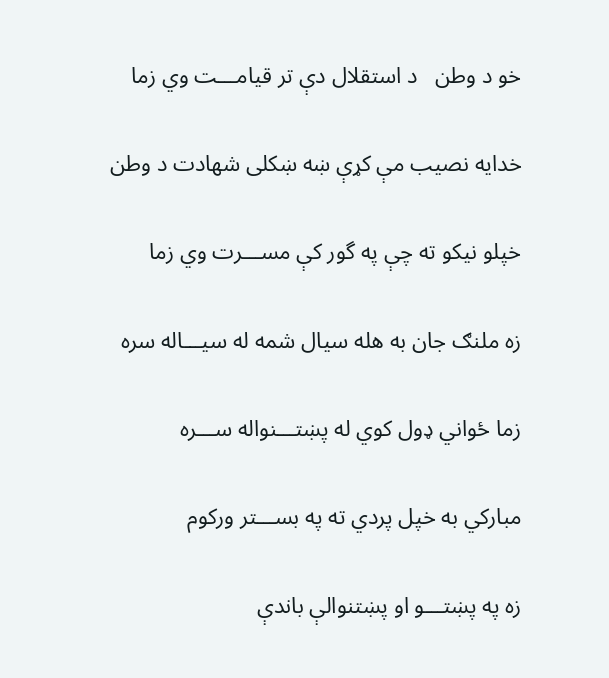خو د وطن   د استقلال دې تر قیامـــت وي زما

خدایه نصیب مې کړې ښه ښکلی شهادت د وطن

خپلو نیکو ته چې په گور کې مســـرت وي زما

زه ملنګ جان به هله سیال شمه له سیـــاله سره

زما ځواني ډول کوي له پښتـــنواله ســـره

مبارکي به خپل پردي ته په بســـتر ورکوم

زه په پښتـــو او پښتنوالې باندې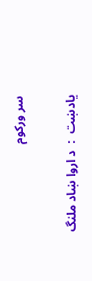سر ورکوم

یادښت  :  د اروا ښاد ملنگ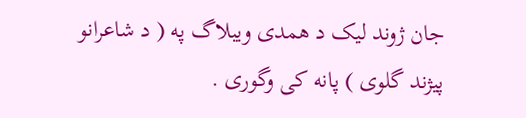جان ژوند لیک د همدی ویبلاگ په ( د شاعرانو پیژند گلوی ) پانه کی وگوری .